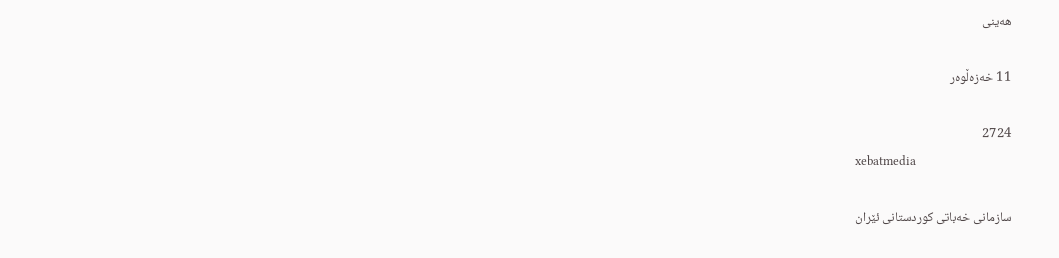هه‌ینی

11 خه‌زه‌ڵوه‌ر

2724
xebatmedia

سازمانی خه‌باتی کوردستانی ئێران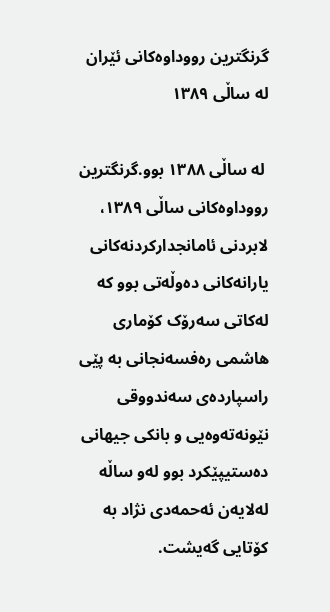گرنگترین رووداوه‌کانی ئێران له‌ ساڵی ١٣٨٩

 له‌‌‌ ساڵی ١٣٨٨ بوو.گرنگترین رووداوه‌‌‌کانی ساڵی ١٣٨٩، لابردنی ئامانجدارکردنه‌‌‌کانی یارانه‌‌‌کانى ده‌‌‌وڵه‌‌‌تی بوو که‌‌‌ له‌‌‌کاتی سه‌‌‌رۆک کۆماری هاشمی ره‌‌‌فسه‌‌‌نجانی به‌‌‌ پێى راسپارده‌‌‌ى سه‌‌‌ندووقی نێونه‌‌‌ته‌‌‌وه‌‌‌یی و بانکى جیهانی ده‌‌‌ستیپێکرد بوو له‌‌‌و ساڵه‌‌‌ له‌‌‌لایه‌‌‌ن ئه‌‌‌حمه‌‌‌دی نژاد به‌‌‌ کۆتایی گه‌‌‌یشت.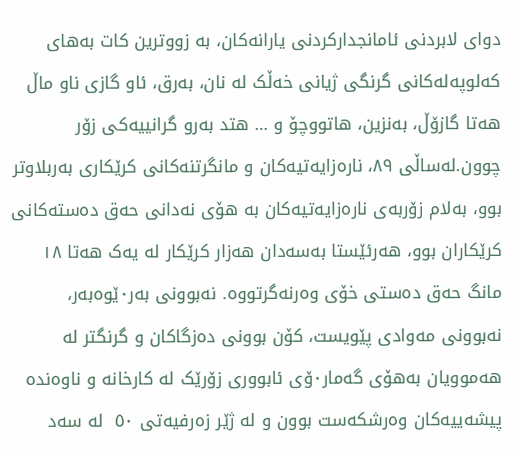دوای لابردنی ئامانجدارکردنى یارانه‌‌‌کان، به‌‌‌ زووترین کات به‌‌‌های که‌‌‌لوپه‌‌‌له‌‌‌کانی گرنگی ژیانی خه‌‌‌ڵک له‌‌‌ نان، به‌‌‌رق، ئاو گازی ناو ماڵ هه‌‌‌تا گازۆڵ، به‌‌‌نزین، هاتووچۆ و … هتد به‌‌‌رو گرانییه‌‌‌کی زۆر چوون.له‌‌‌ساڵی ٨٩، ناره‌‌‌زایه‌‌‌تیه‌‌‌کان و مانگرتنه‌‌‌کانی کرێکاری به‌‌‌ربلاوتر بوو، به‌‌‌لام زۆربه‌‌‌ی ناره‌‌‌زایه‌‌‌تیه‌‌‌کان به‌‌‌ هۆى نه‌‌‌دانی حه‌‌‌ق ده‌‌‌سته‌‌‌کانی کرێکاران بوو، هه‌‌‌رئێستا به‌‌‌سه‌‌‌دان هه‌‌‌زار کرێکار له‌‌‌ یه‌‌‌ک هه‌‌‌تا ١٨ مانگ حه‌‌‌ق ده‌‌‌ستی خۆی وه‌‌‌رنه‌‌‌گرتووه‌‌‌. نه‌‌‌بوونی به‌‌‌ر٠ێوه‌‌‌به‌‌‌ر، نه‌‌‌بوونی مه‌‌‌وادى پێویست، کۆن بوونی ده‌‌‌زگاکان و گرنگتر له‌‌‌ هه‌‌‌موویان به‌‌‌هۆی گه‌‌‌مار٠ۆی ئابووری زۆرێک له‌‌‌ کارخانه‌‌‌ و ناوه‌‌‌نده‌‌‌ پیشه‌‌‌ییه‌‌‌کان وه‌‌‌رشکه‌‌‌ست بوون و له‌‌‌ ژێر زه‌‌‌رفیه‌‌‌تى ٥٠  له‌‌‌ سه‌‌‌د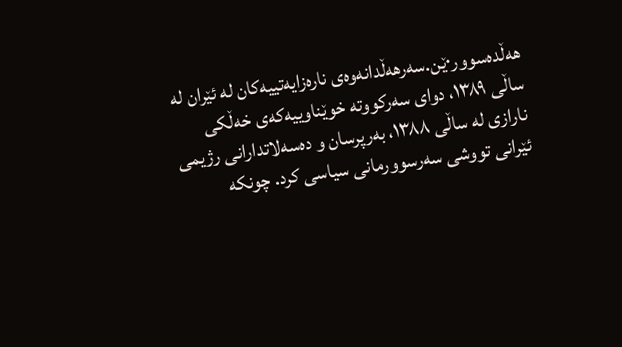هه‌‌‌ڵده‌‌‌سوور٠ێن.سه‌‌‌رهه‌‌‌ڵدانه‌‌‌وه‌‌‌ی ناره‌‌‌زایه‌‌‌تییه‌‌‌کان له‌‌‌ ئێران له‌‌‌ ساڵی ١٣٨٩، دوای سه‌‌‌رکووته‌‌‌ خوێناوییه‌‌‌که‌‌‌ى خه‌‌‌ڵکی نارازی له‌‌‌ ساڵی ١٣٨٨، به‌‌‌رپرسان و ده‌‌‌سه‌‌‌لاتدارانی رژیمی ئێرانی تووشی سه‌‌‌رسوورمانی سیاسی کرد. چونکه‌‌‌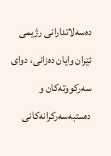ده‌‌‌سه‌‌‌لاتدارانی رژیمی ئێران وایان ده‌‌‌زانی، دوای سه‌‌‌رکووته‌‌‌کان و ده‌‌‌ستبه‌‌‌سه‌‌‌رکرانه‌‌‌کانی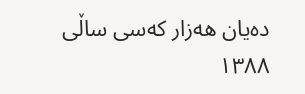ده‌‌‌یان هه‌‌‌زار که‌‌‌سی ساڵی ١٣٨٨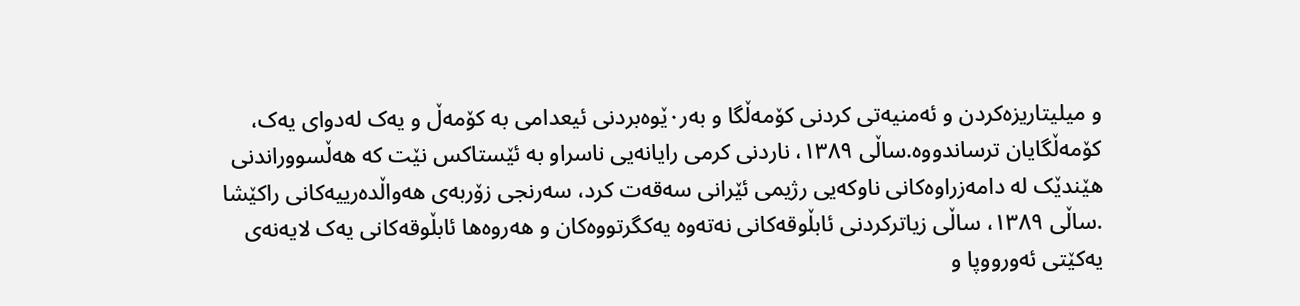و میلیتاریزه‌‌‌کردن و ئه‌‌‌منیه‌‌‌تى کردنی کۆمه‌‌‌ڵگا و به‌‌‌ر٠ێوه‌‌‌بردنی ئیعدامى به‌‌‌ کۆمه‌‌‌ڵ و یه‌‌‌ک له‌‌‌دوای یه‌‌‌ک، کۆمه‌‌‌ڵگایان ترساندووه‌‌‌.ساڵی ١٣٨٩، ناردنی کرمی رایانه‌‌‌یی ناسراو به‌‌‌ ئێستاکس نێت که‌‌‌ هه‌‌‌ڵسووراندنی هێندێک له‌‌‌ دامه‌‌‌زراوه‌‌‌کانی ناوکه‌‌‌یی رژیمی ئێرانی سه‌‌‌قه‌‌‌ت کرد، سه‌‌‌رنجى زۆربه‌‌‌ى هه‌‌‌واڵده‌‌‌رییه‌‌‌کانى راکێشا .ساڵی ١٣٨٩، ساڵی زیاترکردنی ئابڵوقه‌‌‌کانی نه‌‌‌ته‌‌‌وه‌‌‌ یه‌‌‌کگرتووه‌‌‌کان و هه‌‌‌روه‌‌‌ها ئابڵوقه‌‌‌کانی یه‌‌‌ک لایه‌‌‌نه‌‌‌ی یه‌‌‌کێتی ئه‌‌‌ورووپا و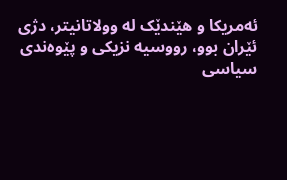ئه‌‌‌مریکا و هێندێک له‌‌‌ وولاتانیتر، دژی ئێران بوو، رووسیه‌‌‌ نزیکی و پێوه‌‌‌ندى سیاسی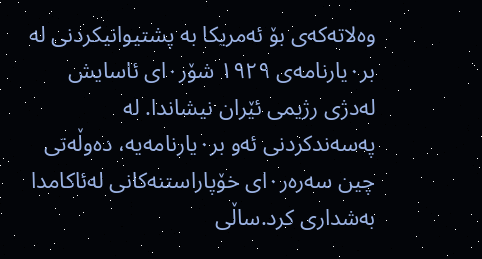وه‌‌‌لاته‌‌‌که‌‌‌ى بۆ ئه‌‌‌مریکا به‌‌‌ پشتیوانیکردنی له‌‌‌ بر٠یارنامه‌‌‌ی ١٩٢٩ شۆر٠ای ئاسایش له‌‌‌دژی رژیمی ئێران نیشاندا. له‌‌‌ په‌‌‌سه‌‌‌ندکردنی ئه‌‌‌و بر٠یارنامه‌‌‌یه‌‌‌، ده‌‌‌وڵه‌‌‌تی چین سه‌‌‌ره‌‌‌ر٠ای خۆپاراستنه‌‌‌کانى له‌‌‌ئاکامدا به‌‌‌شداری کرد.ساڵی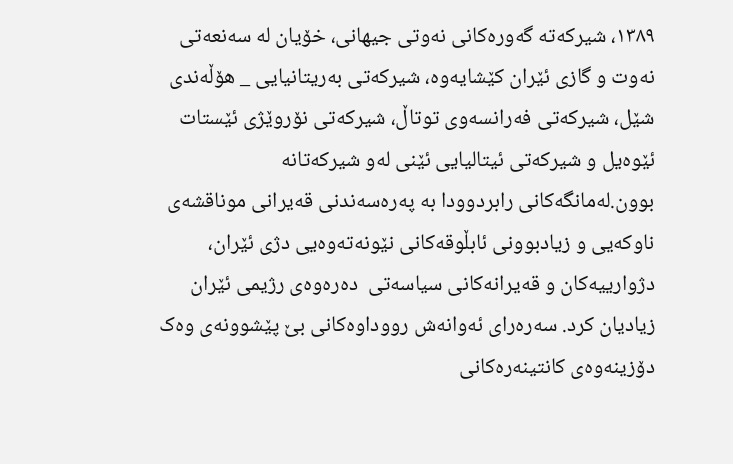١٣٨٩، شیرکه‌‌‌ته‌‌‌ گه‌‌‌وره‌‌‌کانی نه‌‌‌وتی جیهانی، خۆیان له‌‌‌ سه‌‌‌نعه‌‌‌تی نه‌‌‌وت و گازی ئێران کێشایه‌‌‌وه‌‌‌، شیرکه‌‌‌تی به‌‌‌ریتانیایی _ هۆڵه‌‌‌ندی شێل، شیرکه‌‌‌تی فه‌‌‌رانسه‌‌‌وی توتاڵ، شیرکه‌‌‌تی نۆروێژی ئێستات ئێوه‌‌‌یل و شیرکه‌‌‌تی ئیتالیایی ئێنی له‌‌‌و شیرکه‌‌‌تانه‌‌‌ بوون.له‌‌‌مانگه‌‌‌کانی رابردوودا به‌‌‌ په‌‌‌ره‌‌‌سه‌‌‌ندنی قه‌‌‌یرانی موناقشه‌‌‌ی ناوکه‌‌‌یی و زیادبوونی ئابڵوقه‌‌‌کانی نێونه‌‌‌ته‌‌‌وه‌‌‌یی دژی ئێران، دژوارییه‌‌‌کان و قه‌‌‌یرانه‌‌‌کانی سیاسه‌‌‌تى  ده‌‌‌ره‌‌‌وه‌‌‌ی رژیمی ئێران زیادیان کرد. سه‌‌‌ره‌‌‌راى ئه‌‌‌وانه‌‌‌ش رووداوه‌‌‌کانی بێ پێشوونه‌‌‌ى وه‌‌‌ک دۆزینه‌‌‌وه‌‌‌ی کانتینه‌‌‌ره‌‌‌کانی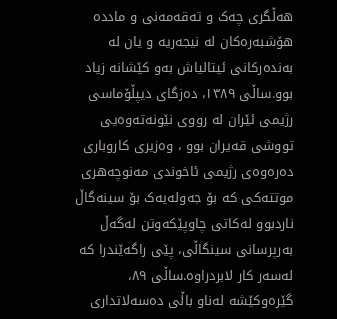هه‌‌‌ڵگری چه‌‌‌ک و ته‌‌‌قه‌‌‌مه‌‌‌نی و مادده‌‌‌ هۆشبه‌‌‌ره‌‌‌کان له‌‌‌ نیجه‌‌‌ریه‌‌‌ و یان له‌‌‌ به‌‌‌نده‌‌‌رکانی ئیتالیاش به‌‌‌و کێشانه‌‌‌ زیاد بوو.ساڵی ١٣٨٩، ده‌‌‌زگای دیپڵۆماسی رژیمی ئێران له‌‌‌ رووی نێونه‌‌‌ته‌‌‌وه‌‌‌یی تووشی قه‌‌‌یران بوو ، وه‌‌‌زیری کاروباری ده‌‌‌ره‌‌‌وه‌‌‌ى رژیمى ئاخوندى مه‌‌‌نوچه‌‌‌هرى موتته‌‌‌کی که‌‌‌ بۆ جه‌‌‌وله‌‌‌یه‌‌‌ک بۆ سینه‌‌‌گاڵ ناردبوو له‌‌‌کاتى چاوپێکه‌‌‌وتن له‌‌‌گه‌‌‌ڵ به‌‌‌رپرسانی سینگاڵی، پێى راگه‌‌‌ێندرا که‌‌‌ له‌‌‌سه‌‌‌ر کار لابردراوه‌‌‌.ساڵی ٨٩، گێره‌‌‌وکێشه‌‌‌ له‌‌‌ناو باڵی ده‌‌‌سه‌‌‌لاتداری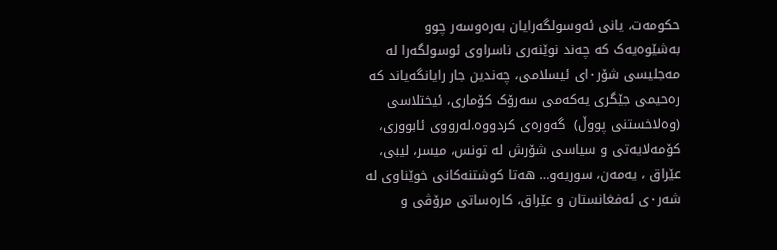حکومه‌‌‌ت، یانی ئه‌‌‌وسولگه‌‌‌رایان به‌‌‌ره‌‌‌وسه‌‌‌ر چوو به‌‌‌شێوه‌‌‌یه‌‌‌ک که‌‌‌ چه‌‌‌ند نوێنه‌‌‌ری ناسراوی ئوسولگه‌‌‌را له‌‌‌ مه‌‌‌جلیسی شۆر٠ای ئیسلامی، چه‌‌‌ندین جار رایانگه‌‌‌یاند که‌‌‌ ره‌‌‌حیمی جێگری یه‌‌‌که‌‌‌می سه‌‌‌رۆک کۆماری، ئیختلاسی (وه‌‌‌لاخستنى پووڵ)  گه‌‌‌وره‌‌‌ی کردووه‌‌‌.له‌‌‌رووی ئابووری، کۆمه‌‌‌لایه‌‌‌تی و سیاسی شۆرش له‌‌‌ تونس، میسر، لیبی، عێراق ، یه‌‌‌مه‌‌‌ن، سوریه‌‌‌و… هه‌‌‌تا کوشتنه‌‌‌کانی خوێناوی له‌‌‌ شه‌‌‌ر٠ی ئه‌‌‌فغانستان و عێراق، کاره‌‌‌ساتی مرۆڤی و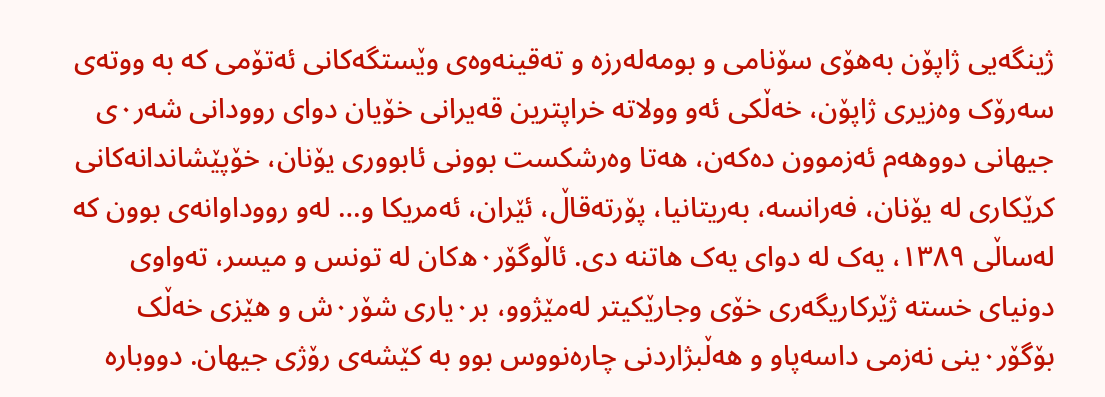ژینگه‌‌‌یی ژاپۆن به‌‌‌هۆی سۆنامی و بومه‌‌‌له‌‌‌رزه‌‌‌ و ته‌‌‌قینه‌‌‌وه‌‌‌ی وێستگه‌‌‌کانی ئه‌‌‌تۆمی که‌‌‌ به‌‌‌ ووته‌‌‌ی سه‌‌‌رۆک وه‌‌‌زیری ژاپۆن، خه‌‌‌ڵکی ئه‌‌‌و وولاته‌‌‌ خراپترین قه‌‌‌یرانی خۆیان دوای روودانی شه‌‌‌ر٠ی جیهانی دووهه‌‌‌م ئه‌‌‌زموون ده‌‌‌که‌‌‌ن، هه‌‌‌تا وه‌‌‌رشکست بوونى ئابووری یۆنان، خۆپێشاندانه‌‌‌کانی کرێکاری له‌‌‌ یۆنان، فه‌‌‌رانسه‌‌‌، به‌‌‌ریتانیا، پۆرته‌‌‌قاڵ، ئێران، ئه‌‌‌مریکا و… له‌‌‌و رووداوانه‌‌‌ی بوون که‌‌‌ له‌‌‌ساڵی ١٣٨٩، یه‌‌‌ک له‌‌‌ دوای یه‌‌‌ک هاتنه‌‌‌ دی. ئاڵوگۆر٠ه‌‌‌کان له‌‌‌ تونس و میسر، ته‌‌‌واوی دونیاى خسته‌‌‌ ژێرکاریگه‌‌‌ری خۆی وجارێکیتر له‌‌‌مێژوو، بر٠یاری شۆر٠ش و هێزی خه‌‌‌ڵک بۆگۆر٠ینی نه‌‌‌زمی داسه‌‌‌پاو و هه‌‌‌ڵبژاردنی چاره‌‌‌نووس بوو به‌‌‌ کێشه‌‌‌ی رۆژی جیهان. دووباره‌‌‌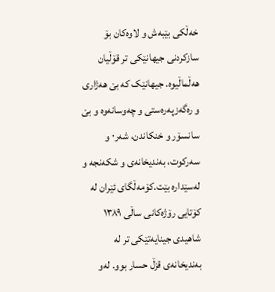خه‌‌‌ڵکی بێبه‌‌‌ش و لاوه‌‌‌کان بۆ سازکردنی جیهانێکی تر قۆڵیان هه‌‌‌ڵماڵیوه‌‌‌. جیهانێک که‌‌‌ بێ هه‌‌‌ژاری و ره‌‌‌گه‌‌‌زپه‌‌‌ره‌‌‌ستی و چه‌‌‌وسانه‌‌‌وه‌‌‌ و بێ سانسۆر و خنکاندن، شه‌‌‌ر٠ و سه‌‌‌رکوت، به‌‌‌ندیخانه‌‌‌ی و شکه‌‌‌نجه‌‌‌ و له‌‌‌سێداره‌‌‌ بێت.کۆمه‌‌‌ڵگای ئێران له‌‌‌ کۆتایی رۆژه‌‌‌کانی ساڵى ١٣٨٩ شاهیدی جینایه‌‌‌تێکی تر له‌‌‌ به‌‌‌ندیخانه‌‌‌ی قزڵ حسار بوو. له‌‌‌و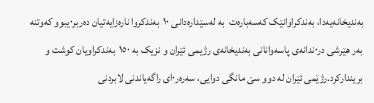به‌‌‌ندیخانه‌‌‌یه‌‌‌دا، به‌‌‌ندکراوانێک که‌‌‌سه‌‌‌باره‌‌‌ت  به‌‌‌ له‌‌‌سێداره‌‌‌دانی ١٠  به‌‌‌ندکروا ناره‌‌‌زایه‌‌‌تیان ده‌‌‌ربر٠یبوو که‌‌‌وتنه‌‌‌ به‌‌‌ر هێرشی در٠ندانه‌‌‌ی پاسه‌‌‌وانانی به‌‌‌ندیخانه‌‌‌ی رژیمی ئێران و نزیک به‌‌‌ ١٥٠  به‌‌‌ندکراویان کوشت و بریندارکرد.رژێمی ئێران له‌‌‌ دوو سێ مانگی دوایی، سه‌‌‌ره‌‌‌ر٠ای راگه‌‌‌یاندنی لابردنی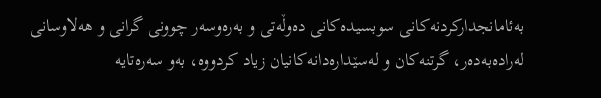به‌‌‌ئامانجدارکردنه‌‌‌کانی سوبسیده‌‌‌کانى ده‌‌‌وڵه‌‌‌تی و به‌‌‌ره‌‌‌وسه‌‌‌ر چوونی گرانی و هه‌‌‌لاوسانی له‌‌‌راده‌‌‌به‌‌‌ده‌‌‌ر، گرتنه‌‌‌کان و له‌‌‌سێداره‌‌‌دانه‌‌‌کانیان زیاد کردووه‌‌‌، به‌‌‌و سه‌‌‌ره‌‌‌تایه‌‌‌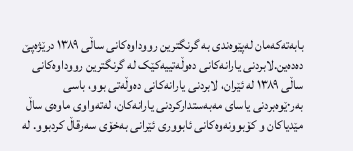بابه‌‌‌ته‌‌‌که‌‌‌مان له‌‌‌پێوه‌‌‌ندی به‌‌‌ گرنگترین رووداوه‌‌‌کانی ساڵی ١٣٨٩ درێژه‌‌‌پێ ده‌‌‌ده‌‌‌ین.لابردنی یارانه‌‌‌کانی ده‌‌‌وڵه‌‌‌تییه‌‌‌کێک له‌‌‌ گرنگترین رووداوه‌‌‌کانی ساڵی ١٣٨٩ له‌‌‌ ئێران، لابردنی یارانه‌‌‌کانی ده‌‌‌وڵه‌‌‌تی بوو، باسی به‌‌‌ر٠ێوه‌‌‌بردنی یاسای مه‌‌‌به‌‌‌ستدارکردنی یارانه‌‌‌کان، له‌‌‌ته‌‌‌واوی ماوه‌‌‌ی ساڵ مێدیاکان و کۆبوونه‌‌‌وه‌‌‌کانی ئابووری ئێرانی به‌‌‌خۆی سه‌‌‌رقاڵ کردبوو. له‌‌‌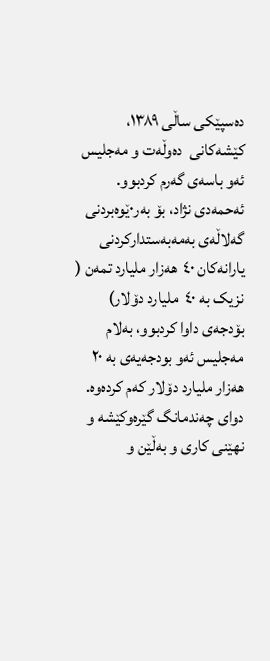ده‌‌‌سپێکی ساڵی ١٣٨٩، کێشه‌‌‌کانی  ده‌‌‌وڵه‌‌‌ت و مه‌‌‌جلیس ئه‌‌‌و باسه‌‌‌ى گه‌‌‌رم کردبوو. ئه‌‌‌حمه‌‌‌دی نژاد، بۆ به‌‌‌ر٠ێوه‌‌‌بردنی گه‌‌‌لاڵه‌‌‌ی به‌‌‌مه‌‌‌به‌‌‌ستدارکردنی یارانه‌‌‌کان ٤٠  هه‌‌‌زار ملیارد تمه‌‌‌ن ( نزیک به‌‌‌ ٤٠  ملیارد دۆلار) بۆدجه‌‌‌ی داوا کردبوو، به‌‌‌لام مه‌‌‌جلیس ئه‌‌‌و بودجه‌‌‌یه‌‌‌ی به‌‌‌ ٢٠  هه‌‌‌زار ملیارد دۆلار که‌‌‌م کرده‌‌‌وه‌‌‌. دوای چه‌‌‌ندمانگ گێره‌‌‌وکێشه‌‌‌ و نهێنی کاری و به‌‌‌ڵێن و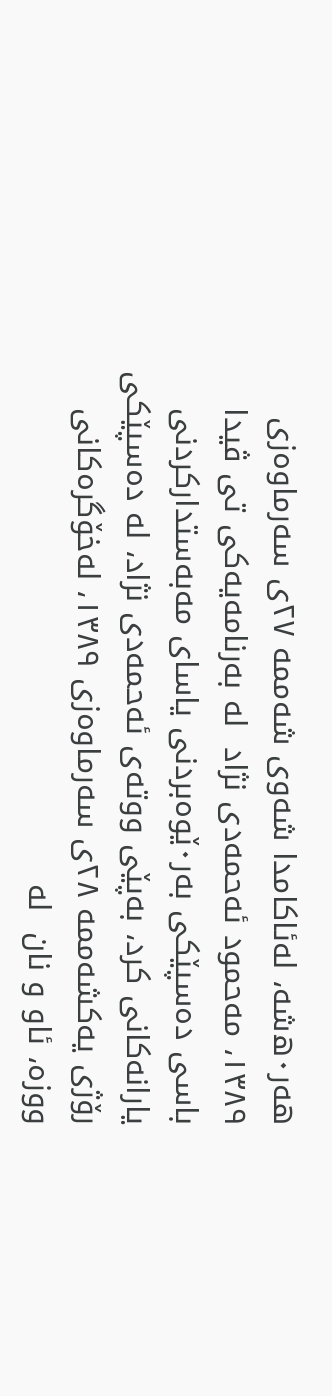هه‌‌‌ر٠ه‌‌‌شه‌‌‌، له‌‌‌ئاکامدا شه‌‌‌وی شه‌‌‌ممه‌‌‌ ٢٧ى سه‌‌‌رماوه‌‌‌زى ١٣٨٩، مه‌‌‌حمود ئه‌‌‌حمه‌‌‌دی نژاد  له‌‌‌ به‌‌‌رنامه‌‌‌یه‌‌‌کی تی ڤیدا باسی ده‌‌‌سپێکی به‌‌‌ر٠ێوه‌‌‌بردنی یاسای مه‌‌‌به‌‌‌ستدارکردنی یارانه‌‌‌کانى کرد، به‌‌‌پێى ووته‌‌‌ی ئه‌‌‌حمه‌‌‌دی نژاد، له‌‌‌ ده‌‌‌سپێکی رۆژی یه‌‌‌کشه‌‌‌ممه‌‌‌ ٢٨ى سه‌‌‌رماوه‌‌‌زی ١٣٨٩، له‌‌‌خۆگره‌‌‌کانى ووزه‌‌‌، ئاو و نان  له‌‌‌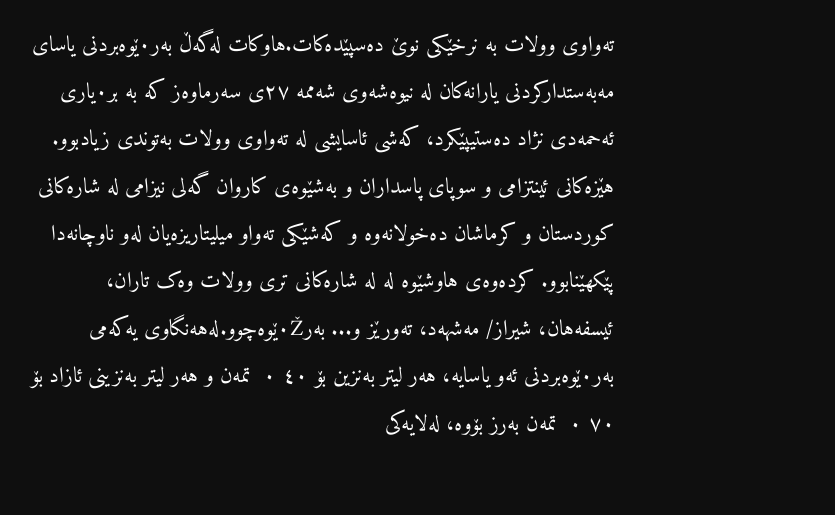ته‌‌‌واوی وولات به‌‌‌ نرخێکی نوێ ده‌‌‌سپێده‌‌‌کات.هاوکات له‌‌‌گه‌‌‌ڵ به‌‌‌ر٠ێوه‌‌‌بردنی یاسای مه‌‌‌به‌‌‌ستدارکردنی یارانه‌‌‌کان له‌‌‌ نیوه‌‌‌شه‌‌‌وی شه‌‌‌ممه‌‌‌ ٢٧ى سه‌‌‌رماوه‌‌‌ز که‌‌‌ به‌‌‌ بر٠یاری ئه‌‌‌حمه‌‌‌دی نژاد ده‌‌‌ستیپێکرد، که‌‌‌شی ئاسایشی له‌‌‌ ته‌‌‌واوی وولات به‌‌‌توندی زیادبوو. هێزه‌‌‌کانی ئینتزامی و سوپای پاسداران و به‌‌‌شێوه‌‌‌ی کاروان گه‌‌‌لی نیزامی له‌‌‌ شاره‌‌‌کانی کوردستان و کرماشان ده‌‌‌خولانه‌‌‌وه‌‌‌ و که‌‌‌شێکی ته‌‌‌واو میلیتاریزه‌‌‌یان له‌‌‌و ناوچانه‌‌‌دا پێکهێنابوو. کرده‌‌‌وه‌‌‌ى هاوشێوه‌‌‌ له‌‌‌ له‌‌‌ شاره‌‌‌کانی تری وولات وه‌‌‌ک تاران، ئیسفه‌‌‌هان، شیراز/ مه‌‌‌شهه‌‌‌د، ته‌‌‌ورێز و... به‌‌‌ر٠Žێوه‌‌‌چوو.له‌‌‌هه‌‌‌نگاوی یه‌‌‌که‌‌‌می به‌‌‌ر٠ێوه‌‌‌بردنی ئه‌‌‌و یاسایه‌‌‌، هه‌‌‌ر لیتر به‌‌‌نزین بۆ ٤٠ ٠  تمه‌‌‌ن و هه‌‌‌ر لیتر به‌‌‌نزینی ئازاد بۆ ٧٠ ٠  تمه‌‌‌ن به‌‌‌رز بۆوه‌‌‌، له‌‌‌لایه‌‌‌کی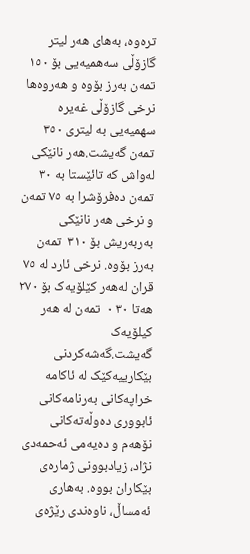تره‌‌‌وه‌‌‌، به‌‌‌های هه‌‌‌ر لیتر گازۆڵی سه‌‌‌همیه‌‌‌یی بۆ ١٥٠  تمه‌‌‌ن به‌‌‌رز بۆوه‌‌‌ و هه‌‌‌روه‌‌‌ها نرخى گازۆڵی غه‌‌‌یره‌‌‌ سهمیه‌‌‌یی به‌‌‌ لیتری ٣٥٠  تمه‌‌‌ن گه‌‌‌یشت.هه‌‌‌ر نانێکی له‌‌‌واش که‌‌‌ تائێستا به‌‌‌ ٣٠  تمه‌‌‌ن ده‌‌‌فرۆشرا به‌‌‌ ٧٥ تمه‌‌‌ن و نرخى هه‌‌‌ر نانێکى به‌‌‌ربه‌‌‌ریش بۆ ٣١٠  تمه‌‌‌ن به‌‌‌رز بۆوه‌‌‌. نرخى ئارد له‌‌‌ ٧٥ قران له‌‌‌هه‌‌‌ر کێلۆیه‌‌‌ک بۆ ٢٧٠  هه‌‌‌تا ٣٠ ٠  تمه‌‌‌ن له‌‌‌ هه‌‌‌ر کیلۆیه‌‌‌ک گه‌‌‌یشت.گه‌‌‌شه‌‌‌کردنی بێکارییه‌‌‌کێک له‌‌‌ ئاکامه‌‌‌ خراپه‌‌‌کانی به‌‌‌رنامه‌‌‌کانی ئابوورى ده‌‌‌وڵه‌‌‌ته‌‌‌کانی  نۆهه‌‌‌م و ده‌‌‌یه‌‌‌می ئه‌‌‌حمه‌‌‌دی نژاد، زیادبوونی ژماره‌‌‌ی بێکاران بووه‌‌‌. به‌‌‌هاری ئه‌‌‌مساڵ، ناوه‌‌‌ندی رێژه‌‌‌ی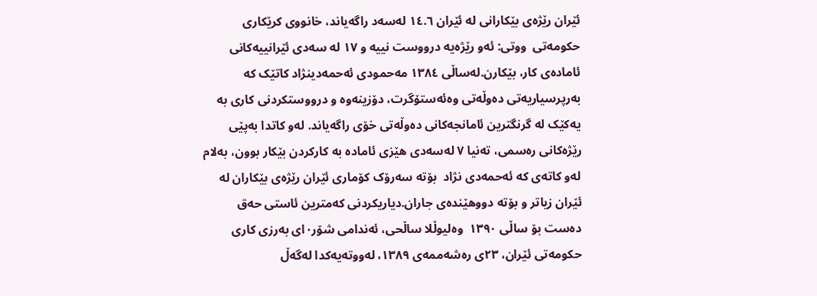ئێران رێژه‌‌‌ی بێکارانی له‌‌‌ ئێران ١٤.٦ له‌‌‌سه‌‌‌د راگه‌‌‌یاند، خانووى کرێکاری حکومه‌‌‌تی  ووتی: ئه‌‌‌و رێژه‌‌‌یه‌‌‌ درووست نییه‌‌‌ و ١٧ له‌‌‌ سه‌‌‌دی ئێرانییه‌‌‌کانی ئاماده‌‌‌ى کار، بێکارن.له‌‌‌ساڵی ١٣٨٤ مه‌‌‌حمودی ئه‌‌‌حمه‌‌‌دینژاد کاتێک که‌‌‌ به‌‌‌رپرسیاریه‌‌‌تی ده‌‌‌وڵه‌‌‌تی وه‌‌‌ئه‌‌‌ستۆگرت، دۆزینه‌‌‌وه‌‌‌ و درووستکردنی کاری به‌‌‌ یه‌‌‌کێک له‌‌‌ گرنگترین ئامانجه‌‌‌کانی ده‌‌‌وڵه‌‌‌تی خۆی راگه‌‌‌یاند. له‌‌‌و کاتدا به‌‌‌پێی رێژه‌‌‌کانی ره‌‌‌سمی، ته‌‌‌نیا ٧ له‌‌‌سه‌‌‌دی هێزی ئاماده‌‌‌ به‌‌‌ کارکردن بێکار بوون، به‌‌‌لام له‌‌‌و کاته‌‌‌ی که‌‌‌ ئه‌‌‌حمه‌‌‌دی نژاد  بۆته‌‌‌ سه‌‌‌رۆک کۆماری ئێران رێژه‌‌‌ی بێکاران له‌‌‌ ئێران زیاتر و بۆته‌‌‌ دووهێنده‌‌‌ی جاران.دیاریکردنی که‌‌‌مترین ئاستی حه‌‌‌ق ده‌‌‌ست بۆ ساڵی ١٣٩٠  وه‌‌‌لیوڵلا ساڵحی، ئه‌‌‌ندامی شۆر٠ای به‌‌‌رزی کاری حکومه‌‌‌تی ئێران، ٢٣ى ره‌‌‌شه‌‌‌ممه‌‌‌ى ١٣٨٩، له‌‌‌ووته‌‌‌یه‌‌‌کدا له‌‌‌گه‌‌‌ڵ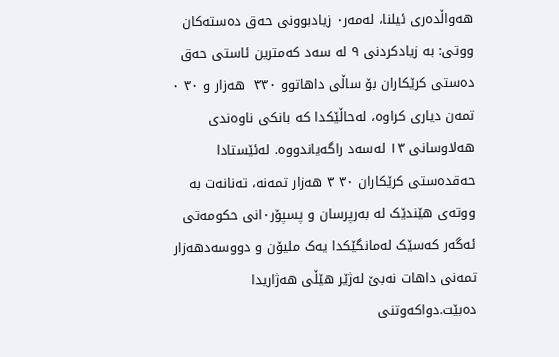هه‌‌‌واڵده‌‌‌ری ئیلنا، له‌‌‌مه‌‌‌ر٠ زیادبوونی حه‌‌‌ق ده‌‌‌سته‌‌‌کان ووتی: به‌‌‌ زیادکردنى ٩ له‌‌‌ سه‌‌‌د که‌‌‌مترین ئاستی حه‌‌‌ق ده‌‌‌ستی کرێکاران بۆ ساڵی داهاتوو ٣٣٠  هه‌‌‌زار و ٣٠ ٠  تمه‌‌‌ن دیاری کراوه‌‌‌، له‌‌‌حاڵێکدا که‌‌‌ بانکی ناوه‌‌‌ندی هه‌‌‌لاوسانی ١٣ له‌‌‌سه‌‌‌د راگه‌‌‌یاندووه‌‌‌. له‌‌‌ئێستادا حه‌‌‌قده‌‌‌ستی کرێکاران ٣٠ ٣ هه‌‌‌زار تمه‌‌‌نه‌‌‌، ته‌‌‌نانه‌‌‌ت به‌‌‌ ووته‌‌‌ی هێندێک له‌‌‌ به‌‌‌رپرسان و پسپۆر٠انی حکومه‌‌‌تی ئه‌‌‌گه‌‌‌ر که‌‌‌سێک له‌‌‌مانگێکدا یه‌‌‌ک ملیۆن و دووسه‌‌‌دهه‌‌‌زار تمه‌‌‌نی داهات نه‌‌‌بێ له‌‌‌ژێر هێڵی هه‌‌‌ژاریدا ده‌‌‌بێت.دواکه‌‌‌وتنى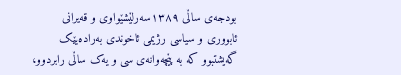بودجه‌‌‌ی ساڵی ١٣٨٩سه‌‌‌رلێشێواوی و قه‌‌‌یرانی ئابووری و سیاسی رژیمى ئاخوندى به‌‌‌راده‌‌‌یێک گه‌‌‌یشتبوو که‌‌‌ به‌‌‌ پێچه‌‌‌وانه‌‌‌ی سی و یه‌‌‌ک ساڵی رابردوو،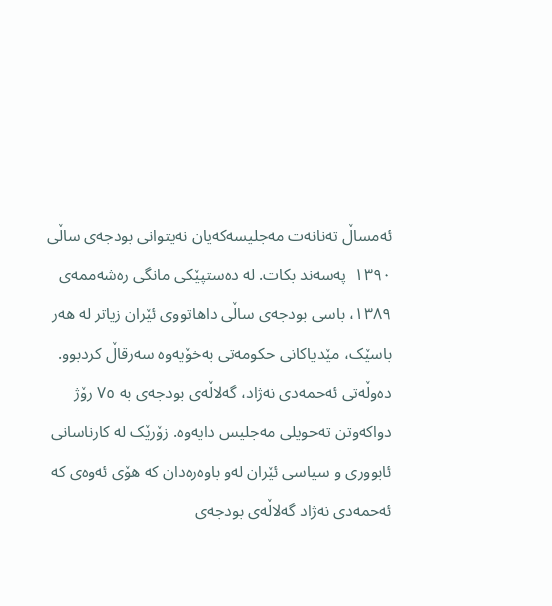ئه‌‌‌مساڵ ته‌‌‌نانه‌‌‌ت مه‌‌‌جلیسه‌‌‌که‌‌‌یان نه‌‌‌یتوانی بودجه‌‌‌ی ساڵی ١٣٩٠  په‌‌‌سه‌‌‌ند بکات. له‌‌‌ ده‌‌‌ستپێکی مانگی ره‌‌‌شه‌‌‌ممه‌‌‌ى ١٣٨٩، باسی بودجه‌‌‌ی ساڵی داهاتووی ئێران زیاتر له‌‌‌ هه‌‌‌ر باسێک، مێدیاکانی حکومه‌‌‌تی به‌‌‌خۆیه‌‌‌وه‌‌‌ سه‌‌‌رقاڵ کردبوو. ده‌‌‌وڵه‌‌‌تی ئه‌‌‌حمه‌‌‌دی نه‌‌‌ژاد، گه‌‌‌لاڵه‌‌‌ى بودجه‌‌‌ی به‌‌‌ ٧٥ رۆژ دواکه‌‌‌وتن ته‌‌‌حویلى مه‌‌‌جلیس دایه‌‌‌وه‌‌‌. زۆرێک له‌‌‌ کارناسانی ئابووری و سیاسی ئێران له‌‌‌و باوه‌‌‌ره‌‌‌دان که‌‌‌ هۆی ئه‌‌‌وه‌‌‌ی که‌‌‌ ئه‌‌‌حمه‌‌‌دی نه‌‌‌ژاد گه‌‌‌لاڵه‌‌‌ى بودجه‌‌‌ی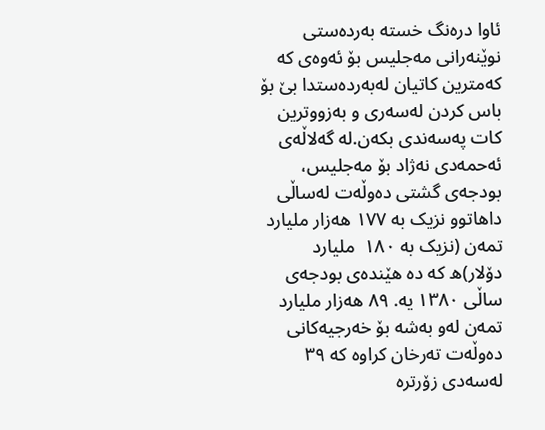ئاوا دره‌‌‌نگ خسته‌‌‌ به‌‌‌رده‌‌‌ستى نوێنه‌‌‌رانی مه‌‌‌جلیس بۆ ئه‌‌‌وه‌‌‌ى که‌‌‌ که‌‌‌مترین کاتیان له‌‌‌به‌‌‌رده‌‌‌ستدا بێ بۆ باس کردن له‌‌‌سه‌‌‌ری و به‌‌‌زووترین کات په‌‌‌سه‌‌‌ندی بکه‌‌‌ن.له‌‌‌ گه‌‌‌لاڵه‌‌‌ی ئه‌‌‌حمه‌‌‌دی نه‌‌‌ژاد بۆ مه‌‌‌جلیس، بودجه‌‌‌ی گشتی ده‌‌‌وڵه‌‌‌ت له‌‌‌ساڵی داهاتوو نزیک به‌‌‌ ١٧٧ هه‌‌‌زار ملیارد تمه‌‌‌ن (نزیک به‌‌‌ ١٨٠  ملیارد دۆلار)ه‌‌‌ که‌‌‌ ده‌‌‌ هێنده‌‌‌ی بودجه‌‌‌ی ساڵی ١٣٨٠ یه‌‌‌. ٨٩ هه‌‌‌زار ملیارد تمه‌‌‌ن له‌‌‌و به‌‌‌شه‌‌‌ بۆ خه‌‌‌رجیه‌‌‌کانى ده‌‌‌وڵه‌‌‌ت ته‌‌‌رخان کراوه‌‌‌ که‌‌‌ ٣٩ له‌‌‌سه‌‌‌دى زۆرتره‌‌‌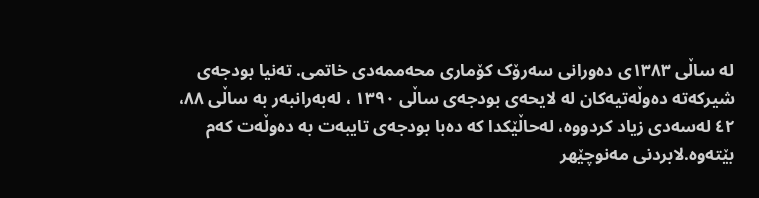له‌‌‌ ساڵی ١٣٨٣ی ده‌‌‌ورانى سه‌‌‌رۆک کۆمارى محه‌‌‌ممه‌‌‌دی خاتمی. ته‌‌‌نیا بودجه‌‌‌ی شیرکه‌‌‌ته‌‌‌ ده‌‌‌وڵه‌‌‌تیه‌‌‌کان له‌‌‌ لایحه‌‌‌ی بودجه‌‌‌ی ساڵی ١٣٩٠ ، له‌‌‌به‌‌‌رانبه‌‌‌ر به‌‌‌ ساڵی ٨٨، ٤٢ له‌‌‌سه‌‌‌دی زیاد کردووه‌‌‌، له‌‌‌حاڵێکدا که‌‌‌ ده‌‌‌با بودجه‌‌‌ی تایبه‌‌‌ت به‌‌‌ ده‌‌‌وڵه‌‌‌ت که‌‌‌م بێته‌‌‌وه‌‌‌.لابردنی مه‌‌‌نوچێهر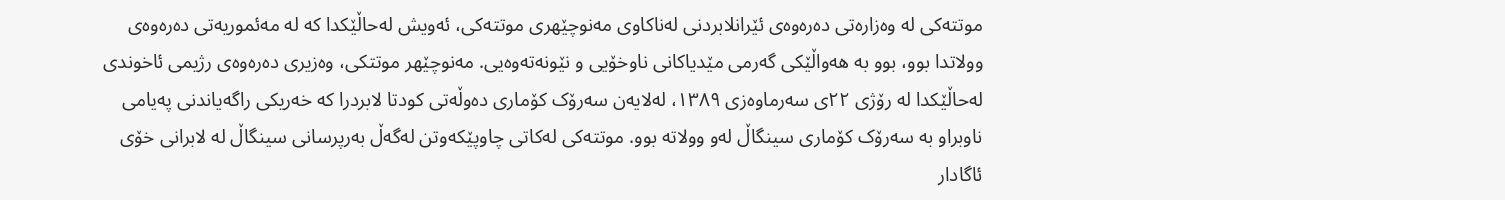موتته‌‌‌کی له‌‌‌ وه‌‌‌زاره‌‌‌تی ده‌‌‌ره‌‌‌وه‌‌‌ی ئێرانلابردنی له‌‌‌ناکاوی مه‌‌‌نوچێهری موتته‌‌‌کی، ئه‌‌‌ویش له‌‌‌حاڵێکدا که‌‌‌ له‌‌‌ مه‌‌‌ئموریه‌‌‌تى ده‌‌‌ره‌‌‌وه‌‌‌ی وولاتدا بوو، بوو به‌‌‌ هه‌‌‌واڵێکی گه‌‌‌رمی مێدیاکانی ناوخۆیی و نێونه‌‌‌ته‌‌‌وه‌‌‌یی. مه‌‌‌نوچێهر موتتکی، وه‌‌‌زیری ده‌‌‌ره‌‌‌وه‌‌‌ی رژیمی ئاخوندی له‌‌‌حاڵێکدا له‌‌‌ رۆژی ٢٢ى سه‌‌‌رماوه‌‌‌زی ١٣٨٩، له‌‌‌لایه‌‌‌ن سه‌‌‌رۆک کۆماری ده‌‌‌وڵه‌‌‌تی کودتا لابردرا که‌‌‌ خه‌‌‌ریکى راگه‌‌‌یاندنی په‌‌‌یامی ناوبراو به‌‌‌ سه‌‌‌رۆک کۆماری سینگاڵ له‌‌‌و وولاته‌‌‌ بوو. موتته‌‌‌کی له‌‌‌کاتی چاوپێکه‌‌‌وتن له‌‌‌گه‌‌‌ڵ به‌‌‌رپرسانی سینگاڵ له‌‌‌ لابرانی خۆی ئاگادار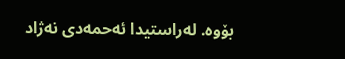بۆوه‌‌‌. له‌‌‌راستیدا ئه‌‌‌حمه‌‌‌دی نه‌‌‌ژاد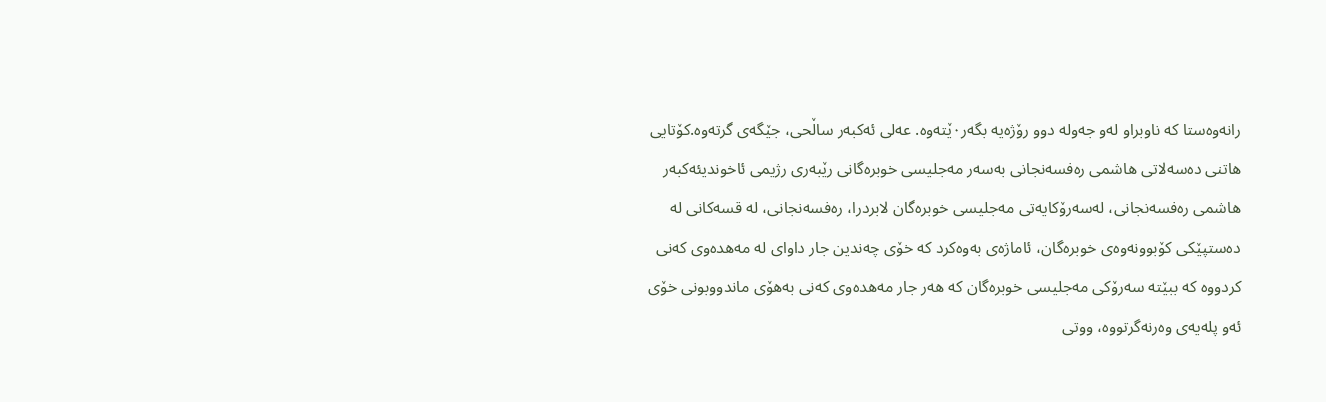رانه‌‌‌وه‌‌‌ستا که‌‌‌ ناوبراو له‌‌‌و جه‌‌‌وله‌‌‌ دوو رۆژه‌‌‌یه‌‌‌ بگه‌‌‌ر٠ێته‌‌‌وه‌‌‌. عه‌‌‌لی ئه‌‌‌کبه‌‌‌ر ساڵحی، جێگه‌‌‌ى گرته‌‌‌وه‌‌‌.کۆتایی هاتنی ده‌‌‌سه‌‌‌لاتى هاشمی ره‌‌‌فسه‌‌‌نجانی به‌‌‌سه‌‌‌ر مه‌‌‌جلیسی خوبره‌‌‌گانی رێبه‌‌‌ری رژیمی ئاخوندیئه‌‌‌کبه‌‌‌ر هاشمی ره‌‌‌فسه‌‌‌نجانی، له‌‌‌سه‌‌‌رۆکایه‌‌‌تی مه‌‌‌جلیسی خوبره‌‌‌گان لابردرا، ره‌‌‌فسه‌‌‌نجانی، له‌‌‌ قسه‌‌‌کانی له‌‌‌ ده‌‌‌ستپێکی کۆبوونه‌‌‌وه‌‌‌ی خوبره‌‌‌گان، ئاماژه‌‌‌ی به‌‌‌وه‌‌‌کرد که‌‌‌ خۆی چه‌‌‌ندین جار داوای له‌‌‌ مه‌‌‌هده‌‌‌وی که‌‌‌نی کردووه‌‌‌ که‌‌‌ ببێته‌‌‌ سه‌‌‌رۆکی مه‌‌‌جلیسی خوبره‌‌‌گان که‌‌‌ هه‌‌‌ر جار مه‌‌‌هده‌‌‌وی که‌‌‌نی به‌‌‌هۆی ماندووبونی خۆی ئه‌‌‌و پله‌‌‌یه‌‌‌ی وه‌‌‌رنه‌‌‌گرتووه‌‌‌، ووتی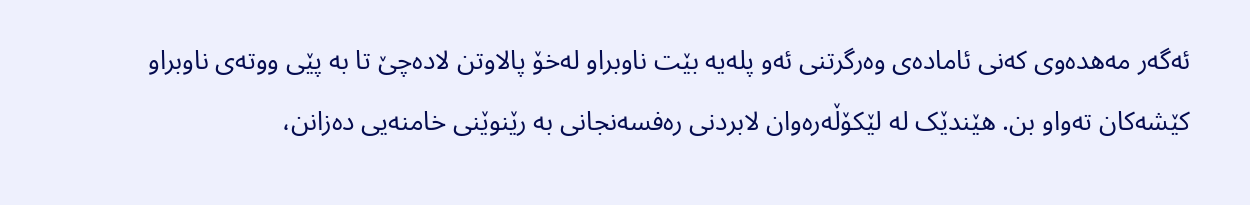ئه‌‌‌گه‌‌‌ر مه‌‌‌هده‌‌‌وی که‌‌‌نی ئاماده‌‌‌ی وه‌‌‌رگرتنی ئه‌‌‌و پله‌‌‌یه‌‌‌ بێت ناوبراو له‌‌‌خۆ پالاوتن لاده‌‌‌چێ تا به‌‌‌ پێى ووته‌‌‌ی ناوبراو کێشه‌‌‌کان ته‌‌‌واو بن. هێندێک له‌‌‌ لێکۆڵه‌‌‌ره‌‌‌وان لابردنی ره‌‌‌فسه‌‌‌نجانی به‌‌‌ رێنوێنى خامنه‌‌‌یی ده‌‌‌زانن،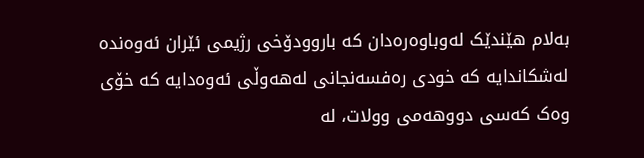به‌‌‌لام هێندێک له‌‌‌وباوه‌‌‌ره‌‌‌دان که‌‌‌ باروودۆخی رژیمی ئێران ئه‌‌‌وه‌‌‌نده‌‌‌ له‌‌‌شکاندایه‌‌‌ که‌‌‌ خودی ره‌‌‌فسه‌‌‌نجانی له‌‌‌هه‌‌‌وڵی ئه‌‌‌وه‌‌‌دایه‌‌‌ که‌‌‌ خۆی وه‌‌‌ک که‌‌‌سی دووهه‌‌‌می وولات، له‌‌‌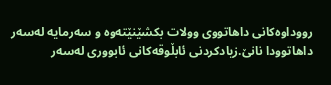رووداوه‌‌‌کانی داهاتووی وولات بکشێنێته‌‌‌وه‌‌‌ و سه‌‌‌رمایه‌‌‌ له‌‌‌سه‌‌‌ر داهاتوودا نانێ.زیادکردنی ئابڵوقه‌‌‌کانی ئابووری له‌‌‌سه‌‌‌ر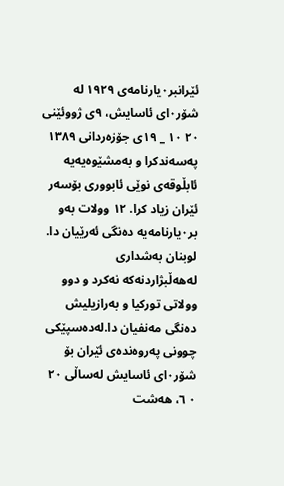ئێرانبر٠یارنامه‌‌‌ی ١٩٢٩ له‌‌‌ شۆر٠ای ئاسایش، ٩ى ژووئێنی ٢٠ ١٠ _ ١٩ى جۆزه‌‌‌ردانی ١٣٨٩ په‌‌‌سه‌‌‌ندکرا و به‌‌‌مشێوه‌‌‌یه‌‌‌یه‌‌‌ ئابڵوقه‌‌‌ى نوێى ئابووری بۆسه‌‌‌ر ئێران زیاد کرا. ١٢ وولات به‌‌‌و بر٠یارنامه‌‌‌یه‌‌‌ ده‌‌‌نگی ئه‌‌‌رێیان دا. لوبنان به‌‌‌شداری  له‌‌‌هه‌‌‌ڵبژاردنه‌‌‌که‌‌‌ نه‌‌‌کرد و دوو وولاتی تورکیا و به‌‌‌رازیلیش ده‌‌‌نگى مه‌‌‌نفیان دا.له‌‌‌ده‌‌‌سپێکی چوونی په‌‌‌روه‌‌‌نده‌‌‌ی ئێران بۆ شۆر٠ای ئاسایش له‌‌‌ساڵی ٢٠ ٠ ٦، هه‌‌‌شت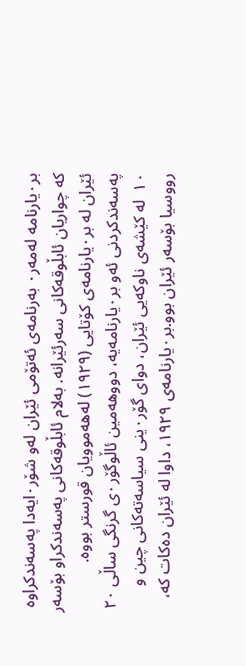بر٠یارنامه‌‌‌ له‌‌‌مه‌‌‌ر٠ به‌‌‌رنامه‌‌‌ی ئه‌‌‌تۆمی ئێران له‌‌‌و شۆر٠ایه‌‌‌دا په‌‌‌سه‌‌‌ندکراوه‌‌‌ که‌‌‌ چواریان ئابڵوقه‌‌‌کانی سه‌‌‌رئێرانه‌‌‌. به‌‌‌لام ئابڵوقه‌‌‌کانی په‌‌‌سه‌‌‌ندکراو بۆسه‌‌‌ر ئێران له‌‌‌ بر٠یارنامه‌‌‌ی کۆتایی (١٩٢٩) له‌‌‌هه‌‌‌موویان قورستر بووه‌‌‌. په‌‌‌سه‌‌‌ندکردنی ئه‌‌‌و بر٠یارنامه‌‌‌یه‌‌‌، دووهه‌‌‌مین ئاڵوگۆر٠ی گرنگی ساڵی ٢٠ ١٠  له‌‌‌ کێشه‌‌‌ى ناوکه‌‌‌یی ئێران، دوای گۆر٠ینی سیاسه‌‌‌ته‌‌‌کانی چین و رووسیا بۆسه‌‌‌ر ئێران بوو.بر٠یارنامه‌‌‌ی ١٩٢٩، داوا له‌‌‌ ئێران ده‌‌‌کات که‌‌‌،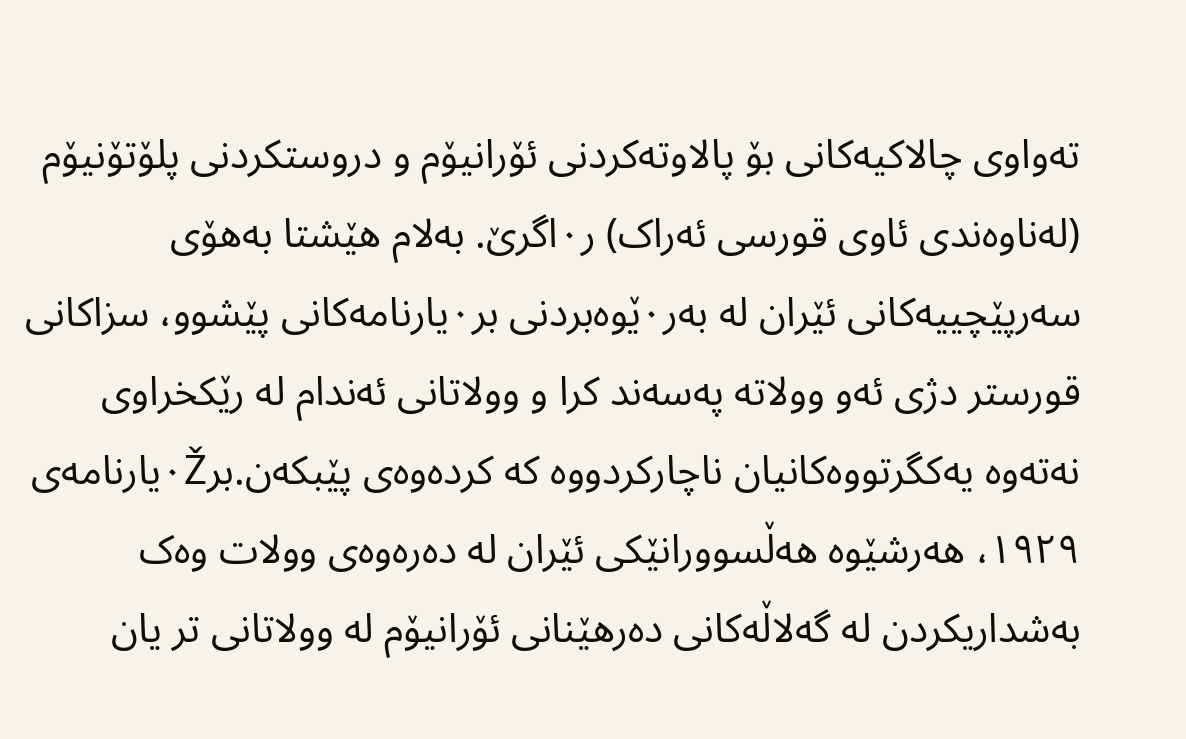ته‌‌‌واوی چالاکیه‌‌‌کانى بۆ پالاوته‌‌‌کردنى ئۆرانیۆم و دروستکردنی پلۆتۆنیۆم (له‌‌‌ناوه‌‌‌ندی ئاوی قورسی ئه‌‌‌راک) ر٠اگرێ. به‌‌‌لام هێشتا به‌‌‌هۆی سه‌‌‌رپێچییه‌‌‌کانی ئێران له‌‌‌ به‌‌‌ر٠ێوه‌‌‌بردنی بر٠یارنامه‌‌‌کانی پێشوو، سزاکانی قورستر دژی ئه‌‌‌و وولاته‌‌‌ په‌‌‌سه‌‌‌ند کرا و وولاتانی ئه‌‌‌ندام له‌‌‌ رێکخراوی نه‌‌‌ته‌‌‌وه‌‌‌ یه‌‌‌کگرتووه‌‌‌کانیان ناچارکردووه‌‌‌ که‌‌‌ کرده‌‌‌وه‌‌‌ى پێبکه‌‌‌ن.بر٠Žیارنامه‌‌‌ی ١٩٢٩، هه‌‌‌رشێوه‌‌‌ هه‌‌‌ڵسوورانێکى ئێران له‌‌‌ ده‌‌‌ره‌‌‌وه‌‌‌ی وولات وه‌‌‌ک به‌‌‌شداریکردن له‌‌‌ گه‌‌‌لاڵه‌‌‌کانی ده‌‌‌رهێنانی ئۆرانیۆم له‌‌‌ وولاتانی تر یان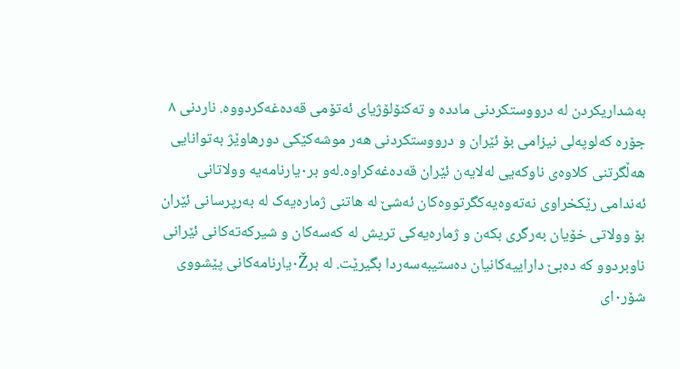به‌‌‌شداریکردن له‌‌‌ درووستکردنی مادده‌‌‌ و ته‌‌‌کنۆلۆژیای ئه‌‌‌تۆمی قه‌‌‌ده‌‌‌غه‌‌‌کردووه‌‌‌. ناردنی ٨ جۆره‌‌‌ که‌‌‌لوپه‌‌‌لی نیزامی بۆ ئێران و درووستکردنی هه‌‌‌ر موشه‌‌‌کێکى دورهاوێژ به‌‌‌توانایی هه‌‌‌ڵگرتنی کلاوه‌‌‌ی ناوکه‌‌‌یی له‌‌‌لایه‌‌‌ن ئێران قه‌‌‌ده‌‌‌غه‌‌‌کراوه‌‌‌.له‌‌‌و بر٠یارنامه‌‌‌یه‌‌‌ وولاتانی ئه‌‌‌ندامی رێکخراوی نه‌‌‌ته‌‌‌وه‌‌‌یه‌‌‌کگرتووه‌‌‌کان ئه‌‌‌شێ له‌‌‌ هاتنی ژماره‌‌‌یه‌‌‌ک له‌‌‌ به‌‌‌رپرسانی ئێران بۆ وولاتی خۆیان به‌‌‌رگری بکه‌‌‌ن و ژماره‌‌‌یه‌‌‌کی تریش له‌‌‌ که‌‌‌سه‌‌‌کان و شیرکه‌‌‌ته‌‌‌کانی ئێرانی ناوبردوو که‌‌‌ ده‌‌‌بێ داراییه‌‌‌کانیان ده‌‌‌ستیبه‌‌‌سه‌‌‌ردا بگیرێت. له‌‌‌ بر٠Žیارنامه‌‌‌کانی پێشووی شۆر٠ای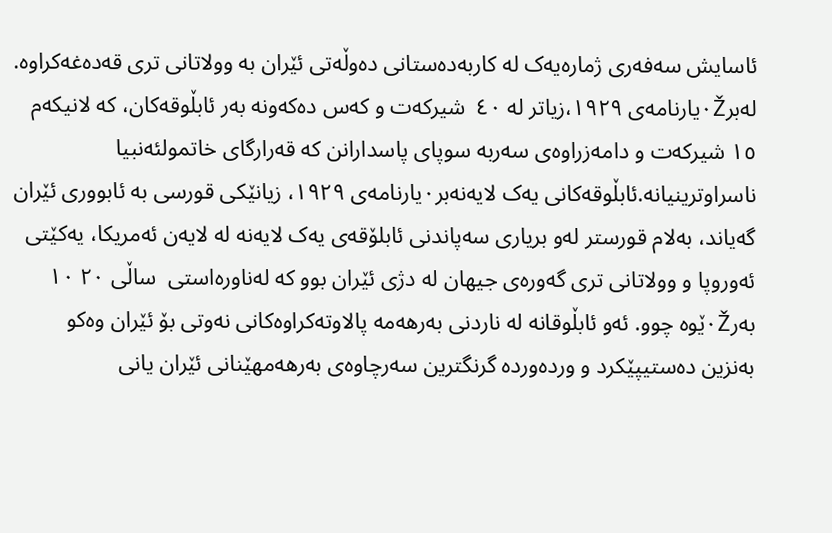ئاسایش سه‌‌‌فه‌‌‌ری ژماره‌‌‌یه‌‌‌ک له‌‌‌ کاربه‌‌‌ده‌‌‌ستانی ده‌‌‌وڵه‌‌‌تی ئێران به‌‌‌ وولاتانی تری قه‌‌‌ده‌‌‌غه‌‌‌کراوه‌‌‌.  له‌‌‌بر٠Žیارنامه‌‌‌ی ١٩٢٩،زیاتر له‌‌‌ ٤٠  شیرکه‌‌‌ت و که‌‌‌س ده‌‌‌که‌‌‌ونه‌‌‌ به‌‌‌ر ئابڵوقه‌‌‌کان، که‌‌‌ لانیکه‌‌‌م ١٥ شیرکه‌‌‌ت و دامه‌‌‌زراوه‌‌‌ی سه‌‌‌ربه‌‌‌ سوپای پاسدارانن که‌‌‌ قه‌‌‌رارگای خاتمولئه‌‌‌نبیا ناسراوترینیانه‌‌‌.ئابڵوقه‌‌‌کانی یه‌‌‌ک لایه‌‌‌نه‌‌‌بر٠یارنامه‌‌‌ی ١٩٢٩، زیانێکى قورسی به‌‌‌ ئابووری ئێران گه‌‌‌یاند، به‌‌‌لام قورستر له‌‌‌و بریارى سه‌‌‌پاندنى ئابلۆقه‌‌‌ى یه‌‌‌ک لایه‌‌‌نه‌‌‌ له‌‌‌ لایه‌‌‌ن ئه‌‌‌مریکا، یه‌‌‌کێتی ئه‌‌‌وروپا و وولاتانی تری گه‌‌‌وره‌‌‌ی جیهان له‌‌‌ دژی ئێران بوو که‌‌‌ له‌‌‌ناوره‌‌‌استی  ساڵی ٢٠ ١٠  به‌‌‌ر٠Žێوه‌‌‌ چوو. ئه‌‌‌و ئابڵوقانه‌‌‌ له‌‌‌ ناردنی به‌‌‌رهه‌‌‌مه‌‌‌ پالاوته‌‌‌کراوه‌‌‌کانى نه‌‌‌وتی بۆ ئێران وه‌‌‌کو به‌‌‌نزین ده‌‌‌ستیپێکرد و ورده‌‌‌ورده‌‌‌ گرنگترین سه‌‌‌رچاوه‌‌‌ی به‌‌‌رهه‌‌‌مهێنانى ئێران یانی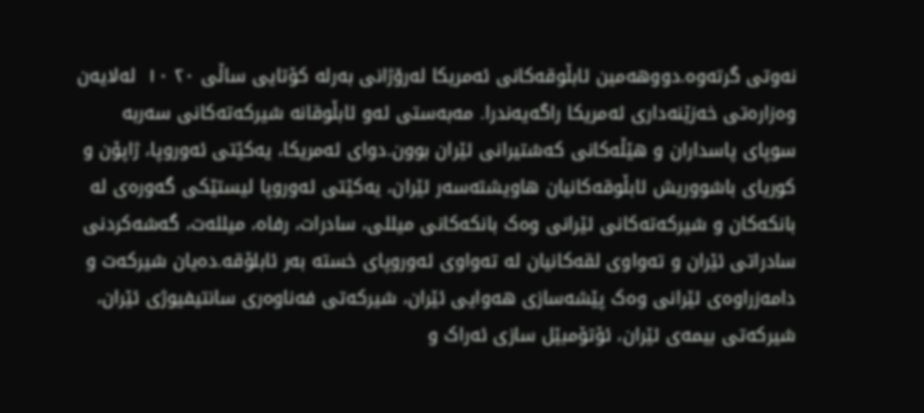نه‌‌‌وتی گرته‌‌‌وه‌‌‌.دووهه‌‌‌مین ئابڵوقه‌‌‌کانی ئه‌‌‌مریکا له‌‌‌رۆژانی به‌‌‌رله‌‌‌ کۆتایی ساڵی ٢٠ ١٠  له‌‌‌لایه‌‌‌ن وه‌‌‌زاره‌‌‌تی خه‌‌‌زێنه‌‌‌داری ئه‌‌‌مریکا راگه‌‌‌یه‌‌‌ندرا. مه‌‌‌به‌‌‌ستی ئه‌‌‌و ئابڵوقانه‌‌‌ شیرکه‌‌‌ته‌‌‌کانی سه‌‌‌ربه‌‌‌ سوپای پاسداران و هێڵه‌‌‌کانی که‌‌‌شتیرانی ئێران بوون.دوای ئه‌‌‌مریکا، یه‌‌‌کێتی ئه‌‌‌وروپا، ژاپۆن و کوریای باشووریش ئابڵوقه‌‌‌کانیان هاویشته‌‌‌سه‌‌‌ر ئێران، یه‌‌‌کێتی ئه‌‌‌وروپا لیستێکی گه‌‌‌وره‌‌‌ی له‌‌‌ بانکه‌‌‌کان و شیرکه‌‌‌ته‌‌‌کانی ئێرانی وه‌‌‌ک بانکه‌‌‌کانی میللی، سادرات، رفاه، میلله‌‌‌ت، گه‌‌‌شه‌‌‌کردنی سادراتی ئێران و ته‌‌‌واوی لقه‌‌‌کانیان له‌‌‌ ته‌‌‌واوی ئه‌‌‌وروپاى خسته‌‌‌ به‌‌‌ر ئابلۆقه‌‌‌.ده‌‌‌یان شیرکه‌‌‌ت و دامه‌‌‌زراوه‌‌‌ی ئێرانی وه‌‌‌ک پێشه‌‌‌سازى هه‌‌‌وایی ئێران، شیرکه‌‌‌تی فه‌‌‌ناوه‌‌‌ری سانتیفیوژی ئێران، شیرکه‌‌‌تی بیمه‌‌‌ی ئێران، ئۆتۆمبێل سازی ئه‌‌‌راک و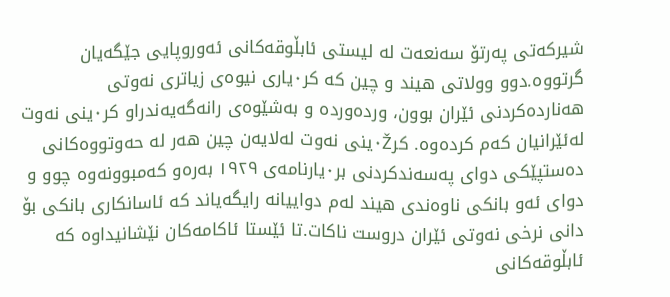شیرکه‌‌‌تی په‌‌‌رتۆ سه‌‌‌نعه‌‌‌ت له‌‌‌ لیستی ئابڵوقه‌‌‌کانی ئه‌‌‌وروپایی جێگه‌‌‌یان گرتووه‌‌‌.دوو وولاتی هیند و چین که‌‌‌ کر٠یاری نیوه‌‌‌ی زیاتری نه‌‌‌وتی هه‌‌‌نارده‌‌‌کردنی ئێران بوون، ورده‌‌‌ورده‌‌‌ و به‌‌‌شێوه‌‌‌ی رانه‌‌‌گه‌‌‌یه‌‌‌ندراو کر٠ینی نه‌‌‌وت له‌‌‌ئێرانیان که‌‌‌م کرده‌‌‌وه‌‌‌. کر٠Žینی نه‌‌‌وت له‌‌‌لایه‌‌‌ن چین هه‌‌‌ر له‌‌‌ حه‌‌‌وتووه‌‌‌کانی ده‌‌‌ستپێکی دوای په‌‌‌سه‌‌‌ندکردنی بر٠یارنامه‌‌‌ی ١٩٢٩ به‌‌‌ره‌‌‌و که‌‌‌مبوونه‌‌‌وه‌‌‌ چوو و دوای ئه‌‌‌و بانکی ناوه‌‌‌ندی هیند له‌‌‌م دواییانه‌‌‌ رایگه‌‌‌یاند که‌‌‌ ئاسانکارى بانکی بۆ دانى نرخى نه‌‌‌وتى ئێران دروست ناکات.تا ئێستا ئاکامه‌‌‌کان نێشانیداوه‌‌‌ که‌‌‌ ئابڵوقه‌‌‌کانی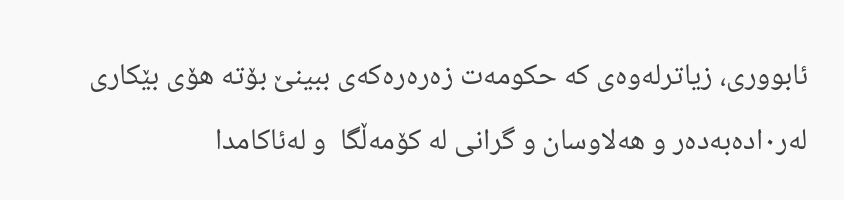ئابووری، زیاترله‌‌‌وه‌‌‌ی که‌‌‌ حکومه‌‌‌ت زه‌‌‌ره‌‌‌ره‌‌‌که‌‌‌ی ببینێ بۆته‌‌‌ هۆی بێکاری له‌‌‌ر٠اده‌‌‌به‌‌‌ده‌‌‌ر و هه‌‌‌لاوسان و گرانی له‌‌‌ کۆمه‌‌‌ڵگا  و له‌‌‌ئاکامدا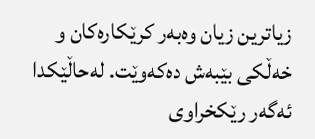زیاترین زیان وه‌‌‌به‌‌‌ر کرێکاره‌‌‌کان و خه‌‌‌ڵکی بێبه‌‌‌ش ده‌‌‌که‌‌‌وێت. له‌‌‌حاڵێکدا ئه‌‌‌گه‌‌‌ر رێکخراوی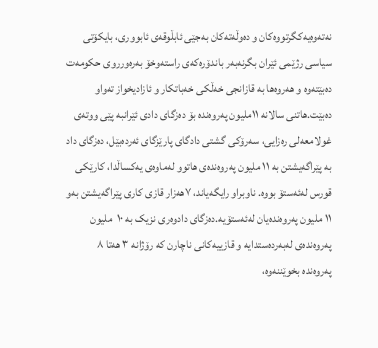نه‌‌‌ته‌‌‌وه‌‌‌یه‌‌‌کگرتووه‌‌‌کان و ده‌‌‌وڵه‌‌‌ته‌‌‌کان به‌‌‌جێی ئابڵوقه‌‌‌ی ئابووری، بایکۆتی سیاسی رژێمی ئێران بگرنه‌‌‌به‌‌‌ر باندۆره‌‌‌که‌‌‌ی راسته‌‌‌وخۆ به‌‌‌ره‌‌‌ورروی حکومه‌‌‌ت ده‌‌‌بێته‌‌‌وه‌‌‌ و هه‌‌‌روه‌‌‌ها به‌‌‌ قازانجى خه‌‌‌ڵکی خه‌‌‌باتکار و ئازادیخواز ته‌‌‌واو ده‌‌‌بێت.هاتنی سالانه‌‌‌ ١١ملیون په‌‌‌روه‌‌‌نده‌‌‌ بۆ ده‌‌‌زگای دادی ئێرانبه‌‌‌ پێى ووته‌‌‌ی غولامعه‌‌‌لی ره‌‌‌زایی، سه‌‌‌رۆکی گشتی دادگای پارێزگای ئه‌‌‌رده‌‌‌بێل، ده‌‌‌زگای داد به‌‌‌ پێراگه‌‌‌یشتن به‌‌‌ ١١ ملیون په‌‌‌روه‌‌‌نده‌‌‌ی هاتوو له‌‌‌ماوه‌‌‌ى یه‌‌‌کساڵدا، کارێکی قورس له‌‌‌ئه‌‌‌ستۆ بووه‌‌‌. ناوبراو رایگه‌‌‌یاند، ٧هه‌‌‌زار قازی کاری پێراگه‌‌‌یشتن به‌‌‌و ١١ ملیون په‌‌‌روه‌‌‌نده‌‌‌یان له‌‌‌ئه‌‌‌ستۆیه‌‌‌.ده‌‌‌زگای دادوه‌‌‌ری نزیک به‌‌‌ ١٠  ملیون په‌‌‌روه‌‌‌نده‌‌‌ی له‌‌‌به‌‌‌رده‌‌‌ستدایه‌‌‌ و قازییه‌‌‌کانی ناچارن که‌‌‌ رۆژانه‌‌‌ ٣ هه‌‌‌تا ٨ په‌‌‌روه‌‌‌نده‌‌‌ بخوێننه‌‌‌وه‌‌‌،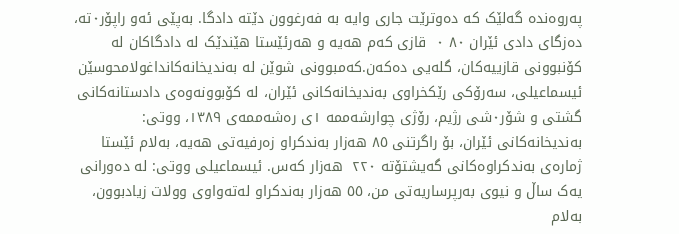په‌‌‌روه‌‌‌نده‌‌‌ گه‌‌‌لێک که‌‌‌ ده‌‌‌وترێت جاری وایه‌‌‌ به‌‌‌ فه‌‌‌رغوون دێته‌‌‌ دادگا. به‌‌‌پێی ئه‌‌‌و راپۆر٠ته‌‌‌، ده‌‌‌زگای دادی ئێران ٨٠ ٠  قازی که‌‌‌م هه‌‌‌یه‌‌‌ و هه‌‌‌رئێستا هێندێک له‌‌‌ دادگاکان له‌‌‌ کۆنبوونی قازییه‌‌‌کان، گله‌‌‌یی ده‌‌‌که‌‌‌ن.که‌‌‌مبوونی شوێن له‌‌‌ به‌‌‌ندیخانه‌‌‌کانداغولامحوسێن ئیسماعیلی، سه‌‌‌رۆکی رێکخراوی به‌‌‌ندیخانه‌‌‌کانی ئێران، له‌‌‌ کۆبوونه‌‌‌وه‌‌‌ى دادستانه‌‌‌کانی گشتی و شۆر٠شى رژیم، رۆژی چوارشه‌‌‌ممه‌‌‌ ١ی ره‌‌‌شه‌‌‌ممه‌‌‌ى ١٣٨٩، ووتی: به‌‌‌ندیخانه‌‌‌کانی ئێران، بۆ راگرتنی ٨٥ هه‌‌‌زار به‌‌‌ندکراو زه‌‌‌رفیه‌‌‌تى هه‌‌‌یه‌‌‌، به‌‌‌لام ئێستا ژماره‌‌‌ی به‌‌‌ندکراوه‌‌‌کانی گه‌‌‌یشتۆته‌‌‌ ٢٢٠  هه‌‌‌زار که‌‌‌س. ئیسماعیلی ووتی: له‌‌‌ ده‌‌‌ورانی یه‌‌‌ک ساڵ و نیوی به‌‌‌رپرساریه‌‌‌تی من، ٥٥ هه‌‌‌زار به‌‌‌ندکراو له‌‌‌ته‌‌‌واوی وولات زیادبوون، به‌‌‌لام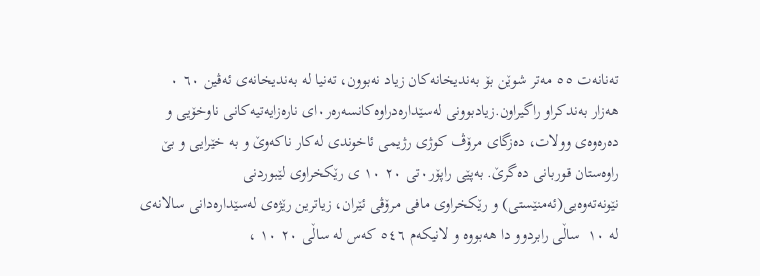ته‌‌‌نانه‌‌‌ت ٥٥ مه‌‌‌تر شوێن بۆ به‌‌‌ندیخانه‌‌‌کان زیاد نه‌‌‌بوون، ته‌‌‌نیا له‌‌‌ به‌‌‌ندیخانه‌‌‌ی ئه‌‌‌ڤین ٦٠ ٠  هه‌‌‌زار به‌‌‌ندکراو راگیراون.زیادبوونی له‌‌‌سێداره‌‌‌دراوه‌‌‌کانسه‌‌‌ره‌‌‌ر٠ای ناره‌‌‌زایه‌‌‌تیه‌‌‌کانی ناوخۆیی و ده‌‌‌ره‌‌‌وه‌‌‌ی وولات، ده‌‌‌زگاى مرۆڤ کوژی رژیمی ئاخوندی له‌‌‌کار ناکه‌‌‌وێ و به‌‌‌ خێرایی و بێ راوه‌‌‌ستان قوربانی ده‌‌‌گرێ. به‌‌‌پێی راپۆر٠تی ٢٠ ١٠ ى رێکخراوی لێبوردنی نێونه‌‌‌ته‌‌‌وه‌‌‌یی(ئه‌‌‌منێستی) و رێکخراوی مافی مرۆڤی ئێران، زیاترین رێژه‌‌‌ی له‌‌‌سێداره‌‌‌دانی سالانه‌‌‌ى له‌‌‌ ١٠  ساڵی رابردوو دا هه‌‌‌بووه‌‌‌ و لانیکه‌‌‌م ٥٤٦ که‌‌‌س له‌‌‌ ساڵی ٢٠ ١٠ ،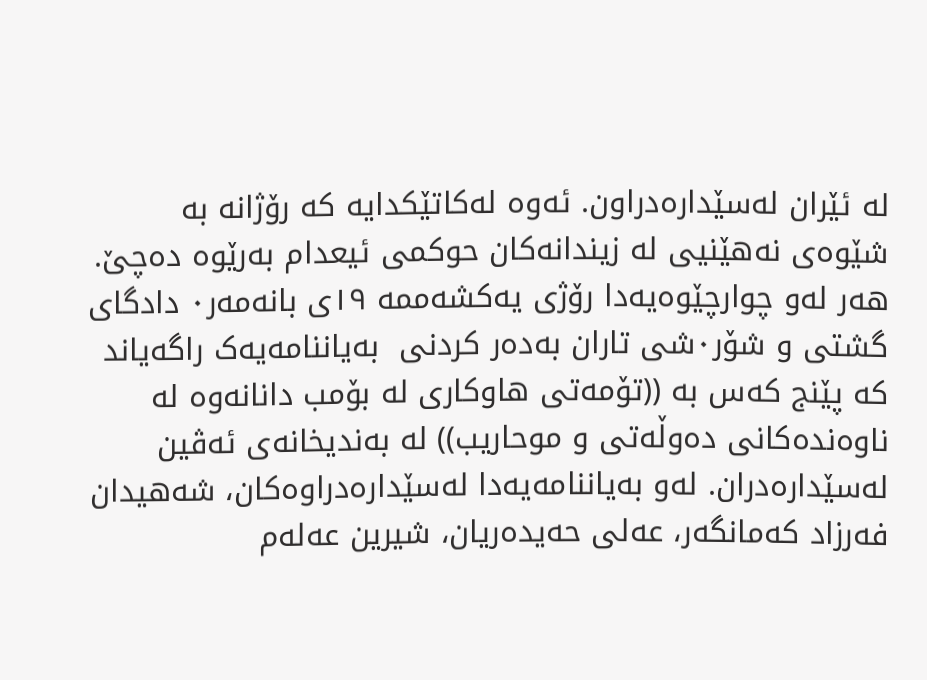له‌‌‌ ئێران له‌‌‌سێداره‌‌‌دراون. ئه‌‌‌وه‌‌‌ له‌‌‌کاتێکدایه‌‌‌ که‌‌‌ رۆژانه‌‌‌ به‌‌‌ شێوه‌‌‌ى نه‌‌‌هێنیى له‌‌‌ زیندانه‌‌‌کان حوکمى ئیعدام به‌‌‌رێوه‌‌‌ ده‌‌‌چێ. هه‌‌‌ر له‌‌‌و چوارچێوه‌‌‌یه‌‌‌دا رۆژی یه‌‌‌کشه‌‌‌ممه‌‌‌ ١٩ى بانه‌‌‌مه‌‌‌ر٠ دادگای گشتی و شۆر٠شی تاران به‌‌‌ده‌‌‌ر کردنی  به‌‌‌یاننامه‌‌‌یه‌‌‌ک راگه‌‌‌یاند که‌‌‌ پێنج که‌‌‌س به‌‌‌ ((تۆمه‌‌‌تی هاوکاری له‌‌‌ بۆمب دانانه‌‌‌وه‌‌‌ له‌‌‌ ناوه‌‌‌نده‌‌‌کانی ده‌‌‌وڵه‌‌‌تی و موحاریب)) له‌‌‌ به‌‌‌ندیخانه‌‌‌ی ئه‌‌‌ڤین له‌‌‌سێداره‌‌‌دران. له‌‌‌و به‌‌‌یاننامه‌‌‌یه‌‌‌دا له‌‌‌سێداره‌‌‌دراوه‌‌‌کان، شه‌‌‌هیدان فه‌‌‌رزاد که‌‌‌مانگه‌‌‌ر، عه‌‌‌لی حه‌‌‌یده‌‌‌ریان، شیرین عه‌‌‌له‌‌‌م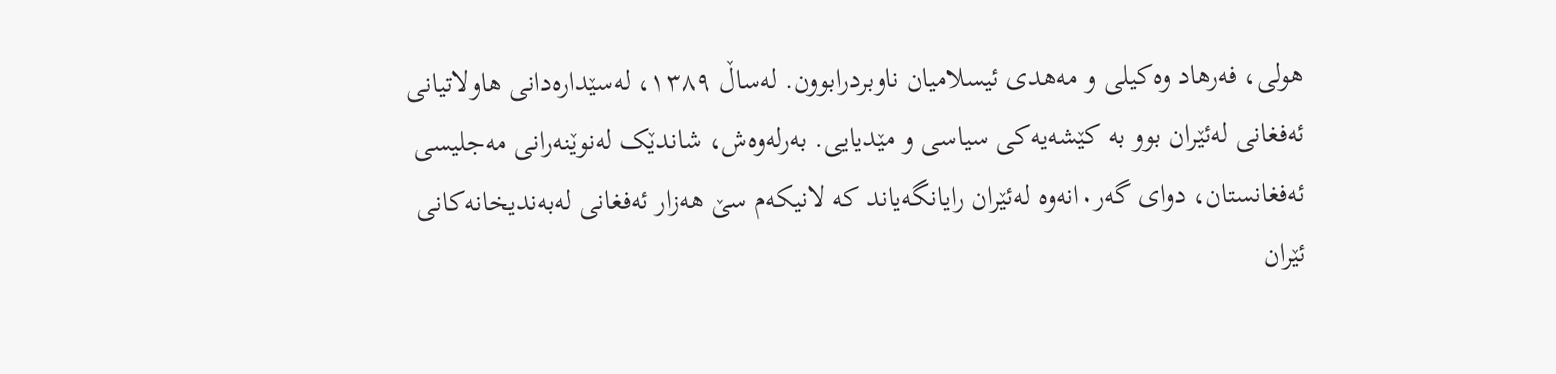هولی، فه‌‌‌رهاد وه‌‌‌کیلی و مه‌‌‌هدی ئیسلامیان ناوبردرابوون. له‌‌‌ساڵ ١٣٨٩، له‌‌‌سێداره‌‌‌دانی هاولاتیانی ئه‌‌‌فغانی له‌‌‌ئێران بوو به‌‌‌ کێشه‌‌‌یه‌‌‌کی سیاسی و مێدیایی. به‌‌‌رله‌‌‌وه‌‌‌ش، شاندێک له‌‌‌نوێنه‌‌‌رانی مه‌‌‌جلیسی ئه‌‌‌فغانستان، دوای گه‌‌‌ر٠انه‌‌‌وه‌‌‌ له‌‌‌ئێران رایانگه‌‌‌یاند که‌‌‌ لانیکه‌‌‌م سێ هه‌‌‌زار ئه‌‌‌فغانی له‌‌‌به‌‌‌ندیخانه‌‌‌کانی ئێران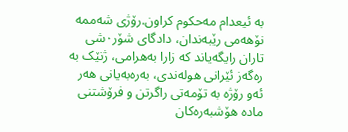به‌‌‌ ئیعدام مه‌‌‌حکوم کراون.رۆژی شه‌‌‌ممه‌‌‌ نۆهه‌‌‌می رێبه‌‌‌ندان، دادگای شۆر٠شی تاران رایگه‌‌‌یاند که‌‌‌ زارا به‌‌‌هرامی، ژنێک به‌‌‌ ره‌‌‌گه‌‌‌ز ئێرانی هوله‌‌‌ندی، به‌‌‌ره‌‌‌به‌‌‌یانی هه‌‌‌ر ئه‌‌‌و رۆژه‌‌‌ به‌‌‌ تۆمه‌‌‌تی راگرتن و فرۆشتنی ماده‌‌‌ هۆشبه‌‌‌ره‌‌‌کان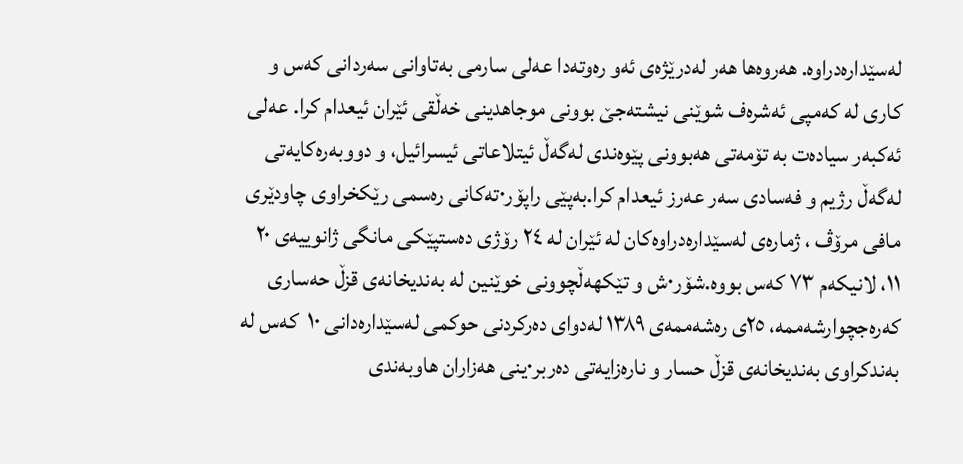له‌‌‌سێداره‌‌‌دراوه‌‌‌. هه‌‌‌روه‌‌‌ها هه‌‌‌ر له‌‌‌درێژه‌‌‌ى ئه‌‌‌و ره‌‌‌وته‌‌‌دا عه‌‌‌لی سارمی به‌‌‌تاوانى سه‌‌‌ردانى که‌‌‌س و کارى له‌‌‌ که‌‌‌مپى ئه‌‌‌شره‌‌‌ف شوێنى نیشته‌‌‌جێ بوونى موجاهدینی خه‌‌‌ڵقی ئێران ئیعدام کرا. عه‌‌‌لی ئه‌‌‌کبه‌‌‌ر سیاده‌‌‌ت به‌‌‌ تۆمه‌‌‌تى هه‌‌‌بوونی پێوه‌‌‌ندی له‌‌‌گه‌‌‌ڵ ئیتلاعاتی ئیسرائیل، و دووبه‌‌‌ره‌‌‌کایه‌‌‌تی له‌‌‌گه‌‌‌ڵ رژیم و فه‌‌‌سادی سه‌‌‌ر عه‌‌‌رز ئیعدام کرا.به‌‌‌پێی راپۆر٠ته‌‌‌کانی ره‌‌‌سمی رێکخراوی چاودێری مافی مرۆڤ ، ژماره‌‌‌ی له‌‌‌سێداره‌‌‌دراوه‌‌‌کان له‌‌‌ ئێران له‌‌‌ ٢٤ رۆژی ده‌‌‌ستپێکی مانگی ژانوییه‌‌‌ى ٢٠ ١١، لانیکه‌‌‌م ٧٣ که‌‌‌س بووه‌‌‌.شۆر٠ش و تێکهه‌‌‌ڵچوونی خوێنین له‌‌‌ به‌‌‌ندیخانه‌‌‌ی قزڵ حه‌‌‌ساری که‌‌‌ره‌‌‌جچوارشه‌‌‌ممه‌‌‌، ٢٥ى ره‌‌‌شه‌‌‌ممه‌‌‌ى ١٣٨٩ له‌‌‌دوای ده‌‌‌رکردنی حوکمی له‌‌‌سێداره‌‌‌دانی ١٠  که‌‌‌س له‌‌‌ به‌‌‌ندکراوی به‌‌‌ندیخانه‌‌‌ی قزڵ حسار و ناره‌‌‌زایه‌‌‌تی ده‌‌‌ربر٠ینى هه‌‌‌زاران هاوبه‌‌‌ندى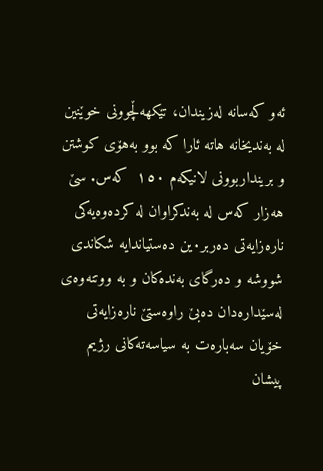ئه‌‌‌و که‌‌‌سانه‌‌‌ له‌‌‌زیندان، تێکهه‌‌‌ڵچوونی خوێنین له‌‌‌ به‌‌‌ندیخانه‌‌‌ هاته‌‌‌ ئارا که‌‌‌ بوو به‌‌‌هۆى کوشتن و برینداربوونی لانیکه‌‌‌م ١٥٠  که‌‌‌س. سێ هه‌‌‌زار که‌‌‌س له‌‌‌ به‌‌‌ندکراوان له‌‌‌ کرده‌‌‌وه‌‌‌یه‌‌‌کی ناره‌‌‌زایه‌‌‌تی ده‌‌‌ربر٠ین ده‌‌‌ستیاندایه‌‌‌ شکاندی شووشه‌‌‌ و ده‌‌‌رگای به‌‌‌نده‌‌‌کان و به‌‌‌ ووتنه‌‌‌وه‌‌‌ی له‌‌‌سێداره‌‌‌دان ده‌‌‌بێ راوه‌‌‌ستێ ناره‌‌‌زایه‌‌‌تى خۆیان سه‌‌‌باره‌‌‌ت به‌‌‌ سیاسه‌‌‌ته‌‌‌کانى رژیم پیشان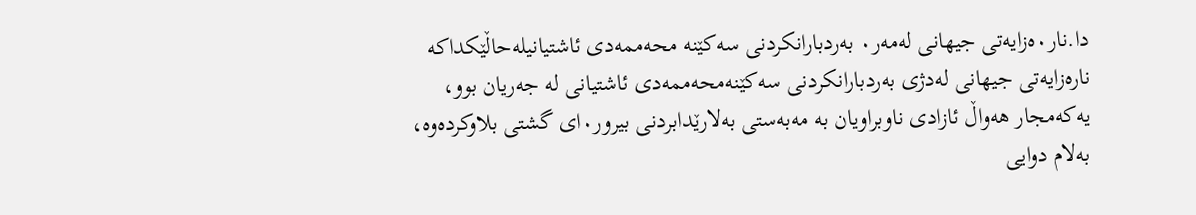دا.نار٠ه‌‌‌زایه‌‌‌تی جیهانی له‌‌‌مه‌‌‌ر٠ به‌‌‌ردبارانکردنی سه‌‌‌کێنه‌‌‌ محه‌‌‌ممه‌‌‌دی ئاشتیانیله‌‌‌حاڵێکداکه‌‌‌ ناره‌‌‌زایه‌‌‌تی جیهانی له‌‌‌دژی به‌‌‌ردبارانکردنی سه‌‌‌کێنه‌‌‌محه‌‌‌ممه‌‌‌دی ئاشتیانی له‌‌‌ جه‌‌‌ریان بوو، یه‌‌‌که‌‌‌مجار هه‌‌‌واڵ ئازادی ناوبراویان به‌‌‌ مه‌‌‌به‌‌‌ستى به‌‌‌لارێدابردنی بیرور٠ای گشتی بلاوکرده‌‌‌وه‌‌‌، به‌‌‌لام دوایی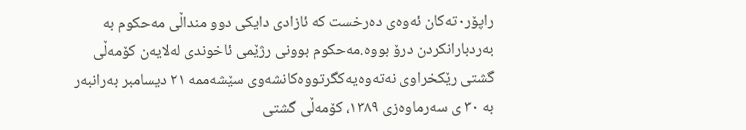راپۆر٠ته‌‌‌کان ئه‌‌‌وه‌‌‌ی ده‌‌‌رخست که‌‌‌ ئازادی دایکی دوو منداڵی مه‌‌‌حکوم به‌‌‌ به‌‌‌ردبارانکردن درۆ بووه‌‌‌.مه‌‌‌حکوم بوونی رژێمی ئاخوندی له‌‌‌لایه‌‌‌ن کۆمه‌‌‌ڵی گشتی رێکخراوی نه‌‌‌ته‌‌‌وه‌‌‌یه‌‌‌کگرتووه‌‌‌کانشه‌‌‌وی سێشه‌‌‌ممه‌‌‌ ٢١ دیسامبر به‌‌‌رانبه‌‌‌ر به‌‌‌ ٣٠ ى سه‌‌‌رماوه‌‌‌زی ١٣٨٩، کۆمه‌‌‌ڵی گشتی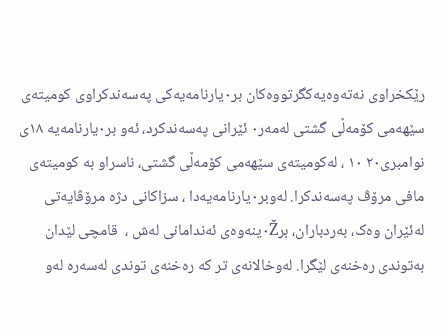رێکخراوی نه‌‌‌ته‌‌‌وه‌‌‌یه‌‌‌کگرتووه‌‌‌کان بر٠یارنامه‌‌‌یه‌‌‌کى په‌‌‌سه‌‌‌ندکراوی کومیته‌‌‌ی سێهه‌‌‌می کۆمه‌‌‌ڵی گشتی له‌‌‌مه‌‌‌ر٠ ئێرانی په‌‌‌سه‌‌‌ندکرد، ئه‌‌‌و بر٠یارنامه‌‌‌یه‌‌‌ ١٨ى نوامبرى٢٠ ١٠ ، له‌‌‌کومیته‌‌‌ی سێهه‌‌‌می کۆمه‌‌‌ڵی گشتی، ناسراو به‌‌‌ کومیته‌‌‌ی مافی مرۆڤ په‌‌‌سه‌‌‌ندکرا. له‌‌‌وبر٠یارنامه‌‌‌یه‌‌‌دا ، سزاکانی دژه‌‌‌ مرۆڤایه‌‌‌تی له‌‌‌ئێران وه‌‌‌ک، به‌‌‌ردباران، بر٠Žینه‌‌‌وه‌‌‌ی ئه‌‌‌ندامانى له‌‌‌ش ،  قامچی لێدان به‌‌‌توندی ره‌‌‌خنه‌‌‌ی لێگرا. له‌‌‌وخالانه‌‌‌ی تر که‌‌‌ ره‌‌‌خنه‌‌‌ی توندی له‌‌‌سه‌‌‌ره‌‌‌ له‌‌‌و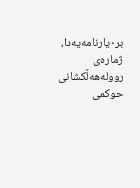بر٠یارنامه‌‌‌یه‌‌‌دا، ژماره‌‌‌ی رووله‌‌‌هه‌‌‌ڵکشانى حوکمى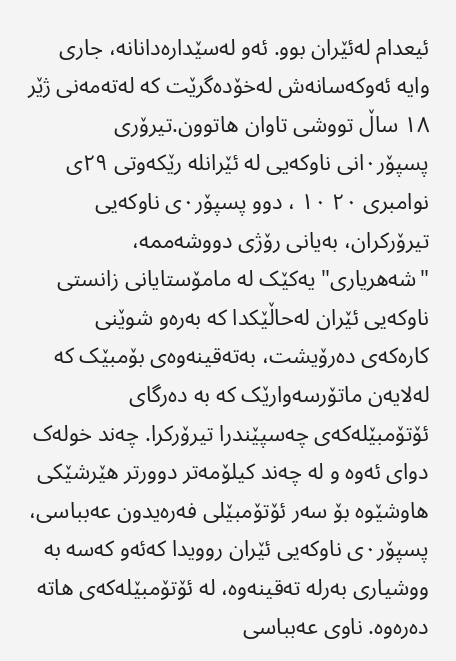ئیعدام له‌‌‌ئێران بوو. ئه‌‌‌و له‌‌‌سێداره‌‌‌دانانه‌‌‌، جاری وایه‌‌‌ ئه‌‌‌وکه‌‌‌سانه‌‌‌ش له‌‌‌خۆده‌‌‌گرێت که‌‌‌ له‌‌‌ته‌‌‌مه‌‌‌نی ژێر ١٨ ساڵ تووشی تاوان هاتوون.تیرۆری پسپۆر٠انی ناوکه‌‌‌یی له‌‌‌ ئێرانله‌‌‌ رێکه‌‌‌وتی ٢٩ى نوامبری ٢٠ ١٠ ، دوو پسپۆر٠ی ناوکه‌‌‌یی تیرۆرکران، به‌‌‌یانی رۆژی دووشه‌‌‌ممه‌‌‌، "شه‌‌‌هریاری" یه‌‌‌کێک له‌‌‌ مامۆستایانی زانستی ناوکه‌‌‌یی ئێران له‌‌‌حاڵێکدا که‌‌‌ به‌‌‌ره‌‌‌و شوێنی کاره‌‌‌که‌‌‌ی ده‌‌‌رۆیشت، به‌‌‌ته‌‌‌قینه‌‌‌وه‌‌‌ی بۆمبێک که‌‌‌ له‌‌‌لایه‌‌‌ن ماتۆرسه‌‌‌وارێک که‌‌‌ به‌‌‌ ده‌‌‌رگای ئۆتۆمبێله‌‌‌که‌‌‌ی چه‌‌‌سپێندرا تیرۆرکرا. چه‌‌‌ند خوله‌‌‌ک دوای ئه‌‌‌وه‌‌‌ و له‌‌‌ چه‌‌‌ند کیلۆمه‌‌‌تر دوورتر هێرشێکی هاوشێوه‌‌‌ بۆ سه‌‌‌ر ئۆتۆمبێلی فه‌‌‌ره‌‌‌یدون عه‌‌‌بباسی، پسپۆر٠ی ناوکه‌‌‌یی ئێران روویدا که‌‌‌ئه‌‌‌و که‌‌‌سه‌‌‌ به‌‌‌ ووشیاری به‌‌‌رله‌‌‌ ته‌‌‌قینه‌‌‌وه‌‌‌، له‌‌‌ ئۆتۆمبێله‌‌‌که‌‌‌ی هاته‌‌‌ ده‌‌‌ره‌‌‌وه‌‌‌. ناوی عه‌‌‌بباسی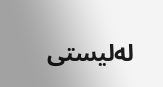له‌‌‌لیستی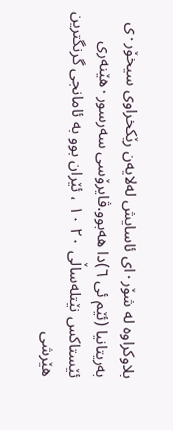بلاوکراوه‌‌‌ له‌‌‌ شۆر٠ای ئاسایش له‌‌‌لایه‌‌‌ن رێکخراوی سیخۆر٠ی به‌‌‌ریتانیا (ئێم ئی ٦)دا هه‌‌‌بوو.ڤایرۆسی سه‌‌‌رسور٠هێنه‌‌‌ری ئێستاکس نێتله‌‌‌ساڵی ٢٠ ١٠ ، ئێران بوو به‌‌‌ ئامانجی گرنگترین هێرشی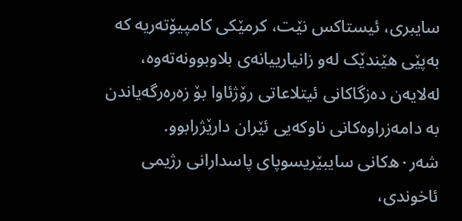سایبری، ئیستاکس نێت، کرمێکی کامپیۆته‌‌‌ریه‌‌‌ که‌‌‌ به‌‌‌پێی هێندێک له‌‌‌و زانیارییانه‌‌‌ی بلاوبوونه‌‌‌ته‌‌‌وه‌‌‌، له‌‌‌لایه‌‌‌ن ده‌‌‌زگاکانی ئیتلاعاتی رۆژئاوا بۆ زه‌‌‌ره‌‌‌رگه‌‌‌یاندن به‌‌‌ دامه‌‌‌زراوه‌‌‌کانی ناوکه‌‌‌یی ئێران دارێژرابوو. شه‌‌‌ر٠ه‌‌‌کانی سایبێریسوپای پاسدارانی رژیمی ئاخوندی،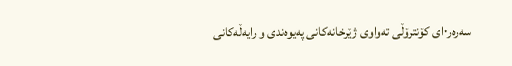سه‌‌‌ره‌‌‌ر٠ای کۆنترۆڵى ته‌‌‌واوی ژێرخانه‌‌‌کانی په‌‌‌یوه‌‌‌ندی و رایه‌‌‌ڵه‌‌‌کانی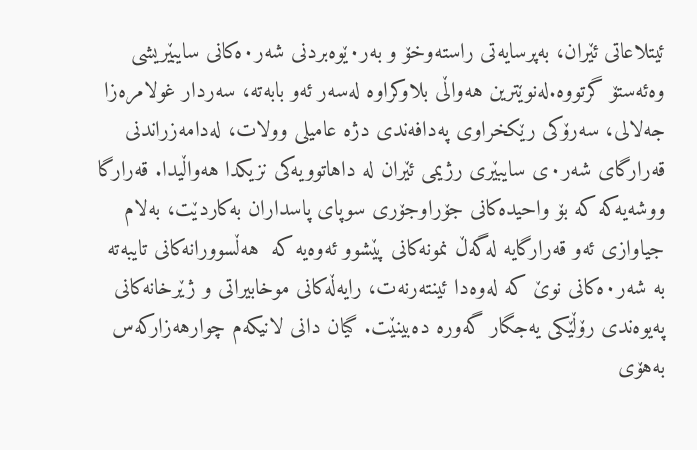ئیتلاعاتی ئێران، به‌‌‌پرسایه‌‌‌تی راسته‌‌‌وخۆ و به‌‌‌ر٠ێوه‌‌‌بردنی شه‌‌‌ر٠ه‌‌‌کانی سایبێریشى وه‌‌‌ئه‌‌‌ستۆ گرتووه‌‌‌.له‌‌‌نوێترین هه‌‌‌واڵی بلاوکراوه‌‌‌ له‌‌‌سه‌‌‌ر ئه‌‌‌و بابه‌‌‌ته‌‌‌، سه‌‌‌ردار غولامره‌‌‌زا جه‌‌‌لالی، سه‌‌‌رۆکی رێکخراوی په‌‌‌دافه‌‌‌ندی دژه‌‌‌ عامیلی وولات، له‌‌‌دامه‌‌‌زراندنى قه‌‌‌رارگای شه‌‌‌ر٠ی سایبێری رژیمی ئێران له‌‌‌ داهاتوویه‌‌‌کی نزیکدا هه‌‌‌واڵیدا. قه‌‌‌رارگا ووشه‌‌‌یه‌‌‌که‌‌‌ که‌‌‌ بۆ واحیده‌‌‌کانی جۆراوجۆری سوپای پاسداران به‌‌‌کاردێت، به‌‌‌لام جیاوازی ئه‌‌‌و قه‌‌‌رارگایه‌‌‌ له‌‌‌گه‌‌‌ڵ نمونه‌‌‌کانی پێشوو ئه‌‌‌وه‌‌‌یه‌‌‌ که‌‌‌  هه‌‌‌ڵسوورانه‌‌‌کانی تایبه‌‌‌ته‌‌‌ به‌‌‌ شه‌‌‌ر٠ه‌‌‌کانی نوێ که‌‌‌ له‌‌‌وه‌‌‌دا ئینته‌‌‌رنه‌‌‌ت، رایه‌‌‌ڵه‌‌‌کانی موخابیراتی و ژێرخانه‌‌‌کانی په‌‌‌یوه‌‌‌ندی رۆڵێکی یه‌‌‌جگار گه‌‌‌وره‌‌‌ ده‌‌‌بینێت. گیان دانی لانیکه‌‌‌م چوارهه‌‌‌زارکه‌‌‌س به‌‌‌هۆی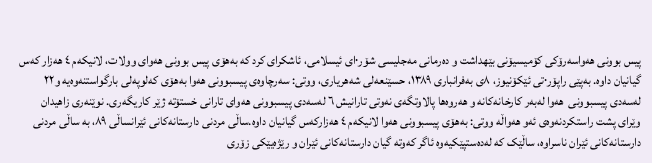پیس بوونی هه‌‌‌واسه‌‌‌رۆکی کۆمیسیۆنی بێهداشت و ده‌‌‌رمانی مه‌‌‌جلیسی شۆر٠ای ئیسلامی، ئاشکرای کرد که‌‌‌ به‌‌‌هۆی پیس بوونی هه‌‌‌واى وولات، لانیکه‌‌‌م ٤ هه‌‌‌زار که‌‌‌س گیانیان داوه‌‌‌. به‌‌‌پێی راپۆر٠تی ئێکۆنیوز، ٨ی به‌‌‌فرانباری ١٣٨٩، حسێنعه‌‌‌لی شه‌‌‌هریاری، ووتی: سه‌‌‌رچاوه‌‌‌ی پیسبوونی هه‌‌‌وا به‌‌‌هۆی که‌‌‌لوپه‌‌‌لی بارگواستنه‌‌‌وه‌‌‌یه‌‌‌ و٢٢ له‌‌‌سه‌‌‌دی پیسبوونی  هه‌‌‌وا له‌‌‌به‌‌‌ر کارخانه‌‌‌کانه‌‌‌ و هه‌‌‌روه‌‌‌ها پالاوتگه‌‌‌ی نه‌‌‌وتی تارانیش ٦ له‌‌‌سه‌‌‌دی پیسبوونی هه‌‌‌وای تارانی خستۆته‌‌‌ ژێر کاریگه‌‌‌رى. نوێنه‌‌‌ری زاهیدان وێراى پشت راستکردنه‌‌‌وه‌‌‌ى ئه‌‌‌و هه‌‌‌واڵه‌‌‌ ووتی: به‌‌‌هۆی پیسبوونی هه‌‌‌وا لانیکه‌‌‌م ٤ هه‌‌‌زارکه‌‌‌س گیانیان داوه‌‌‌.ساڵی مردنی دارستانه‌‌‌کانی ئێرانساڵی ٨٩، به‌‌‌ ساڵی مردنی دارستانه‌‌‌کانی ئێران ناسراوه‌‌‌، ساڵێک که‌‌‌ له‌‌‌ده‌‌‌ستپێکیه‌‌‌وه‌‌‌ ئاگر که‌‌‌وته‌‌‌ گیان دارستانه‌‌‌کانی ئێران و رێژه‌‌‌یێکى زۆرى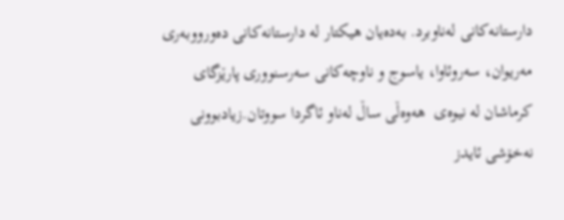دارستانه‌‌‌کانى له‌‌‌ناوبرد. به‌‌‌ده‌‌‌یان هیکتار له‌‌‌ دارستانه‌‌‌کانی ده‌‌‌ورووبه‌‌‌ری مه‌‌‌ریوان، سه‌‌‌روئاوا، یاسوج و ناوچه‌‌‌کانی سه‌‌‌رسنووری پارێزگای کرماشان له‌‌‌ نیوه‌‌‌ی  هه‌‌‌وه‌‌‌ڵی ساڵ له‌‌‌ناو ئاگردا سووتان.زیادبوونی نه‌‌‌خۆشی ئایدز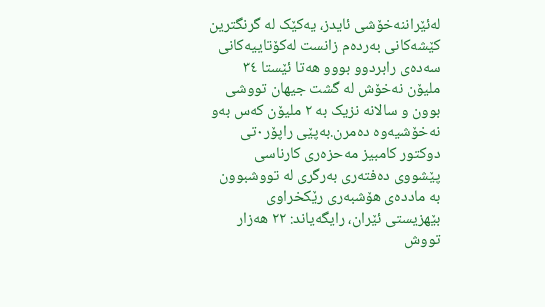له‌‌‌ئێراننه‌‌‌خۆشی ئایدز، یه‌‌‌کێک له‌‌‌ گرنگترین کێشه‌‌‌کانی به‌‌‌رده‌‌‌م زانست له‌‌‌کۆتاییه‌‌‌کانی سه‌‌‌ده‌‌‌ی رابردوو بووو هه‌‌‌تا ئێستا ٣٤ ملیۆن نه‌‌‌خۆش له‌‌‌ گشت جیهان تووشی بوون و سالانه‌‌‌ نزیک به‌‌‌ ٢ ملیۆن که‌‌‌س به‌‌‌و نه‌‌‌خۆشیه‌‌‌وه‌‌‌ ده‌‌‌مرن.به‌‌‌پێی راپۆر٠تی دوکتور کامبیز مه‌‌‌حزه‌‌‌ری کارناسی پێشووی ده‌‌‌فته‌‌‌ری به‌‌‌رگری له‌‌‌ تووشبوون به‌‌‌ مادده‌‌‌ی هۆشبه‌‌‌ری رێکخراوی بێهزیستی ئێران، رایگه‌‌‌یاند: ٢٢ هه‌‌‌زار تووش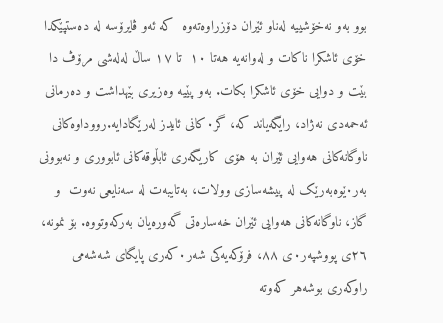بوو به‌‌‌و نه‌‌‌خۆشییه‌‌‌ له‌‌‌ناو ئێران دۆزراوه‌‌‌ته‌‌‌وه‌‌‌  که‌‌‌ ئه‌‌‌و ڤایرۆسه‌‌‌ له‌‌‌ ده‌‌‌ستپێکدا خۆی ئاشکرا ناکات و له‌‌‌وانه‌‌‌یه‌‌‌ هه‌‌‌تا ١٠  تا ١٧ ساڵ له‌‌‌له‌‌‌شی مرۆڤ دا بێت و دوایی خۆی ئاشکرا بکات. به‌‌‌و پێیه‌‌‌ وه‌‌‌زیری بێهداشت و ده‌‌‌رمانی ئه‌‌‌حمه‌‌‌دی نه‌‌‌ژاد، رایگه‌‌‌یاند که‌‌‌، گر٠کانی ئایدز له‌‌‌رێگادایه‌‌‌.رووداوه‌‌‌کانی ناوگانه‌‌‌کانی هه‌‌‌وایی ئێران به‌‌‌ هۆى کاریگه‌‌‌رى ئابڵوقه‌‌‌کانی ئابووری و نه‌‌‌بوونی به‌‌‌ر٠ێوه‌‌‌به‌‌‌رێک له‌‌‌ پیشه‌‌‌سازى وولات، به‌‌‌تایبه‌‌‌ت له‌‌‌ سه‌‌‌نایعی نه‌‌‌وت  و گاز، ناوگانه‌‌‌کانی هه‌‌‌وایی ئێران خه‌‌‌ساره‌‌‌تى گه‌‌‌وره‌‌‌یان به‌‌‌رکه‌‌‌وتووه‌‌‌. بۆ نمونه‌‌‌، ٢٦ى پووشپه‌‌‌ر٠ی ٨٨، فرۆکه‌‌‌یه‌‌‌کی شه‌‌‌ر٠که‌‌‌ری پایگای شه‌‌‌شه‌‌‌می راوکه‌‌‌ری بوشه‌‌‌هر که‌‌‌وته‌‌‌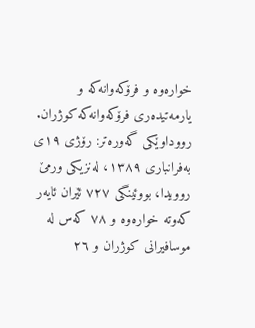خواره‌‌‌وه‌‌‌ و فرۆکه‌‌‌وانه‌‌‌که‌‌‌ و یارمه‌‌‌تیده‌‌‌ری فرۆکه‌‌‌وانه‌‌‌که‌‌‌ کوژران. رووداوێکی گه‌‌‌وره‌‌‌تر: رۆژی ١٩ى به‌‌‌فرانباری ١٣٨٩، له‌‌‌نزیکی ورمێ روویدا، بووئینگی ٧٢٧ ئێران ئایه‌‌‌ر که‌‌‌وته‌‌‌ خواره‌‌‌وه‌‌‌ و ٧٨ که‌‌‌س له‌‌‌ موسافیرانی کوژران و ٢٦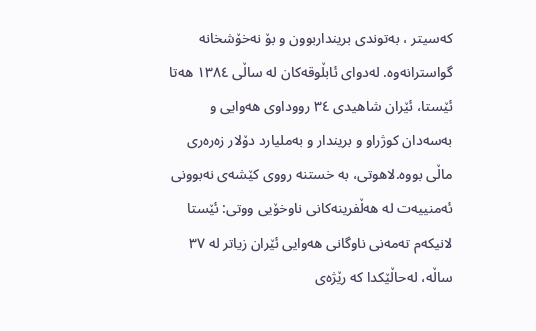که‌‌‌سیتر ، به‌‌‌توندی برینداربوون و بۆ نه‌‌‌خۆشخانه‌‌‌ گواسترانه‌‌‌وه‌‌‌. له‌‌‌دوای ئابڵوقه‌‌‌کان له‌‌‌ ساڵی ١٣٨٤ هه‌‌‌تا ئێستا، ئێران شاهیدی ٣٤ رووداوی هه‌‌‌وایی و به‌‌‌سه‌‌‌دان کوژراو و بریندار و به‌‌‌ملیارد دۆلار زه‌‌‌ره‌‌‌ری ماڵی بووه‌‌‌.لاهوتی، به‌‌‌ خستنه‌‌‌ رووی کێشه‌‌‌ی نه‌‌‌بوونی ئه‌‌‌منییه‌‌‌ت له‌‌‌ هه‌‌‌ڵفرینه‌‌‌کانی ناوخۆیی ووتی: ئێستا لانیکه‌‌‌م ته‌‌‌مه‌‌‌نی ناوگانی هه‌‌‌وایی ئێران زیاتر له‌‌‌ ٣٧ ساڵه‌‌‌، له‌‌‌حاڵێکدا که‌‌‌ رێژه‌‌‌ى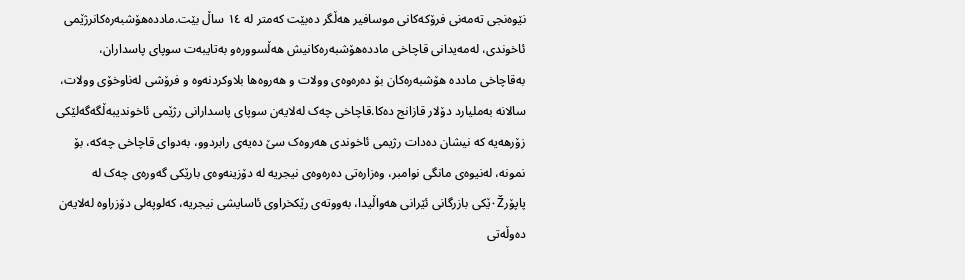نێوه‌‌‌نجى ته‌‌‌مه‌‌‌نی فرۆکه‌‌‌کانی موسافیر هه‌‌‌ڵگر ده‌‌‌بێت که‌‌‌متر له‌‌‌ ١٤ ساڵ بێت.مادده‌‌‌هۆشبه‌‌‌ره‌‌‌کانرژێمی ئاخوندی، له‌‌‌مه‌‌‌یدانی قاچاخی مادده‌‌‌هۆشبه‌‌‌ره‌‌‌کانیش هه‌‌‌ڵسووره‌‌‌و به‌‌‌تایبه‌‌‌ت سوپای پاسداران، به‌‌‌قاچاخی مادده‌‌‌ هۆشبه‌‌‌ره‌‌‌کان بۆ ده‌‌‌ره‌‌‌وه‌‌‌ی وولات و هه‌‌‌روه‌‌‌ها بلاوکردنه‌‌‌وه‌‌‌ و فرۆشی له‌‌‌ناوخۆی وولات، سالانه‌‌‌ به‌‌‌ملیارد دۆلار قازانج ده‌‌‌کا.قاچاخی چه‌‌‌ک له‌‌‌لایه‌‌‌ن سوپای پاسدارانی رژێمی ئاخوندیبه‌‌‌ڵگه‌‌‌گه‌‌‌لێکی زۆرهه‌‌‌یه‌‌‌ که‌‌‌ نیشان ده‌‌‌دات رژیمی ئاخوندی هه‌‌‌روه‌‌‌ک سێ ده‌‌‌یه‌‌‌ی رابردوو، به‌‌‌دوای قاچاخی چه‌‌‌که‌‌‌، بۆ نمونه‌‌‌، له‌‌‌نیوه‌‌‌ی مانگی نوامبر، وه‌‌‌زاره‌‌‌تی ده‌‌‌ره‌‌‌وه‌‌‌ی نیجریه‌‌‌ له‌‌‌ دۆزینه‌‌‌وه‌‌‌ی بارێکی گه‌‌‌وره‌‌‌ی چه‌‌‌ک له‌‌‌ پاپۆر٠Žێکی بازرگانی ئێرانی هه‌‌‌واڵیدا، به‌‌‌ووته‌‌‌ی رێکخراوی ئاسایشی نیجریه‌‌‌، که‌‌‌لوپه‌‌‌لی دۆزراوه‌‌‌ له‌‌‌لایه‌‌‌ن ده‌‌‌وڵه‌‌‌تی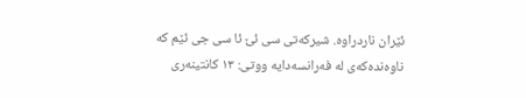ئێران ناردراوه‌‌‌. شیرکه‌‌‌تی سی ئێ ئا سی جی ئێم که‌‌‌ ناوه‌‌‌نده‌‌‌که‌‌‌ی له‌‌‌ فه‌‌‌رانسه‌‌‌دایه‌‌‌ ووتی: ١٣ کانتینه‌‌‌ری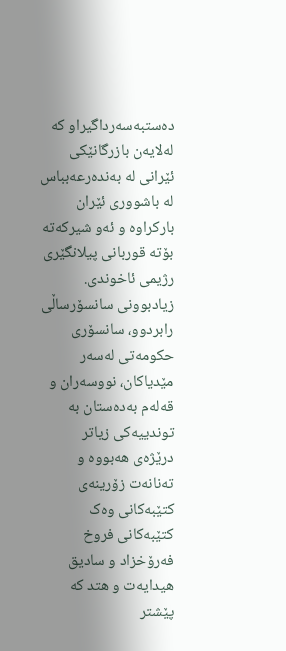ده‌‌‌ستبه‌‌‌سه‌‌‌رداگیراو که‌‌‌ له‌‌‌لایه‌‌‌ن بازرگانێکی ئێرانی له‌‌‌ به‌‌‌نده‌‌‌رعه‌‌‌بباس له‌‌‌ باشووری ئێران بارکراوه‌‌‌ و ئه‌‌‌و شیرکه‌‌‌ته‌‌‌ بۆته‌‌‌ قوربانی پیلانگێرى رژیمى ئاخوندى. زیادبوونی سانسۆرساڵی رابردوو، سانسۆری حکومه‌‌‌تی له‌‌‌سه‌‌‌ر مێدیاکان، نووسه‌‌‌ران و قه‌‌‌له‌‌‌م به‌‌‌ده‌‌‌ستان به‌‌‌ توندییه‌‌‌کى زیاتر درێژه‌‌‌ی هه‌‌‌بووه‌‌‌ و ته‌‌‌نانه‌‌‌ت زۆرینه‌‌‌ى کتێبه‌‌‌کانی وه‌‌‌ک کتێبه‌‌‌کانی فروخ فه‌‌‌رۆخزاد و سادیق هیدایه‌‌‌ت و هتد که‌‌‌ پێشتر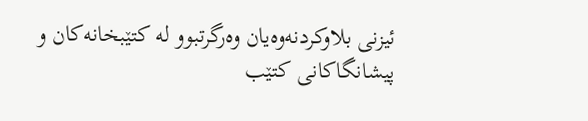ئیزنی بلاوکردنه‌‌‌وه‌‌‌یان وه‌‌‌رگرتبوو له‌‌‌ کتێبخانه‌‌‌کان و پیشانگاکانى کتێب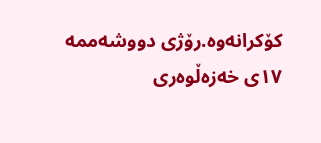کۆکرانه‌‌‌وه‌‌‌.رۆژی دووشه‌‌‌ممه‌‌‌ ١٧ى خه‌‌‌زه‌‌‌ڵوه‌‌‌ری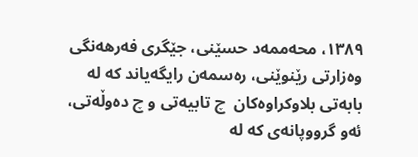١٣٨٩، محه‌‌‌ممه‌‌‌د حسێنی، جێگری فه‌‌‌رهه‌‌‌نگی وه‌‌‌زارتی رێنوێنی، ره‌‌‌سمه‌‌‌ن رایگه‌‌‌یاند که‌‌‌ له‌‌‌ بابه‌‌‌تی بلاوکراوه‌‌‌کان  چ تابیه‌‌‌تی و چ ده‌‌‌وڵه‌‌‌تی، ئه‌‌‌و گرووپانه‌‌‌ی که‌‌‌ له‌‌‌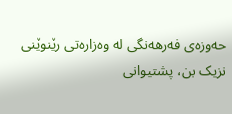حه‌‌‌وزه‌‌‌ی فه‌‌‌رهه‌‌‌نگی له‌‌‌ وه‌‌‌زاره‌‌‌تی رێنوێنی نزیک بن، پشتیوانی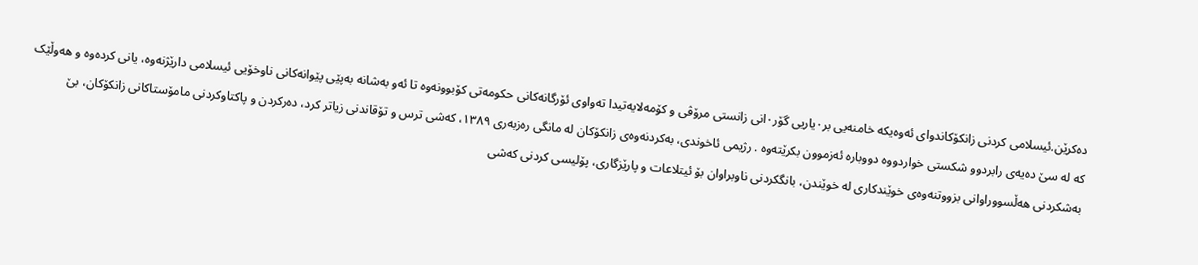ده‌‌‌کرێن.ئیسلامی کردنی زانکۆکاندوای ئه‌‌‌وه‌‌‌یکه‌‌‌ خامنه‌‌‌یی بر٠یاریی گۆر٠انی زانستی مرۆڤی و کۆمه‌‌‌لایه‌‌‌تیدا ته‌‌‌واوی ئۆرگانه‌‌‌کانی حکومه‌‌‌تی کۆبوونه‌‌‌وه‌‌‌ تا ئه‌‌‌و به‌‌‌شانه‌‌‌ به‌‌‌پێی پێوانه‌‌‌کانى ناوخۆیی ئیسلامی دارێژنه‌‌‌وه‌‌‌، یانی کرده‌‌‌وه‌‌‌ و هه‌‌‌وڵێک که‌‌‌ له‌‌‌ سێ ده‌‌‌یه‌‌‌ی رابردوو شکستی خواردووه‌‌‌ دووباره‌‌‌ ئه‌‌‌زموون بکرێته‌‌‌وه‌‌‌ . رژیمى ئاخوندى، به‌‌‌کردنه‌‌‌وه‌‌‌ی زانکۆکان له‌‌‌ مانگی ره‌‌‌زبه‌‌‌ری ١٣٨٩، که‌‌‌شی ترس و تۆقاندنی زیاتر کرد، ده‌‌‌رکردن و پاکتاوکردنی مامۆستاکانی زانکۆکان، بێ به‌‌‌شکردنی هه‌‌‌ڵسووراوانی بزووتنه‌‌‌وه‌‌‌ی خوێندکاری له‌‌‌ خوێندن، بانگکردنی ناوبراوان بۆ ئیتلاعات و پارێزگاری، پۆلیسی کردنی که‌‌‌شی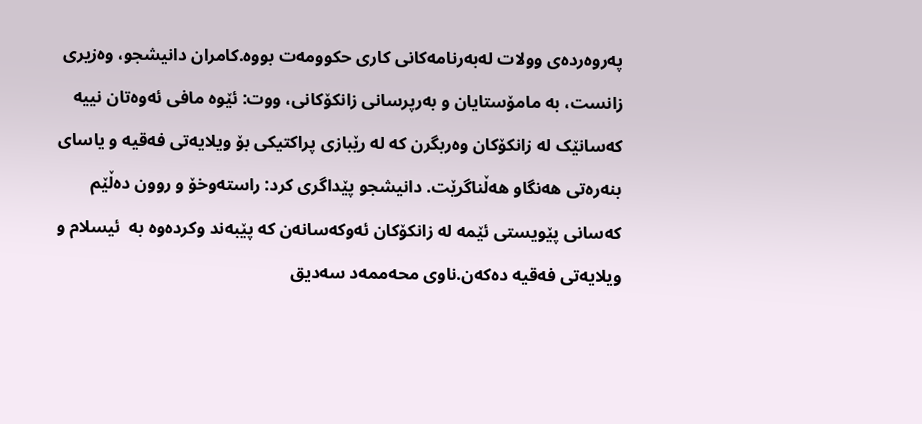په‌‌‌روه‌‌‌رده‌‌‌ی وولات له‌‌‌به‌‌‌رنامه‌‌‌کانى کارى حکوومه‌‌‌ت بووه‌‌‌.کامران دانیشجو، وه‌‌‌زیری زانست، به‌‌‌ مامۆستایان و به‌‌‌رپرسانی زانکۆکانى، ووت: ئێوه‌‌‌ مافی ئه‌‌‌وه‌‌‌تان نییه‌‌‌ که‌‌‌سانێک له‌‌‌ زانکۆکان وه‌‌‌ربگرن که‌‌‌ له‌‌‌ رێبازی پراکتیکی بۆ ویلایه‌‌‌تی فه‌‌‌قیه و یاسای بنه‌‌‌ره‌‌‌تی هه‌‌‌نگاو هه‌‌‌ڵناگرێت. دانیشجو پێداگری کرد: راسته‌‌‌وخۆ و روون ده‌‌‌ڵێم که‌‌‌سانی پێویستی ئێمه‌‌‌ له‌‌‌ زانکۆکان ئه‌‌‌وکه‌‌‌سانه‌‌‌ن که‌‌‌ پێبه‌‌‌ند وکرده‌‌‌وه‌‌‌ به‌‌‌  ئیسلام و ویلایه‌‌‌تی فه‌‌‌قیه ده‌‌‌که‌‌‌ن.ناوی محه‌‌‌ممه‌‌‌د سه‌‌‌دیق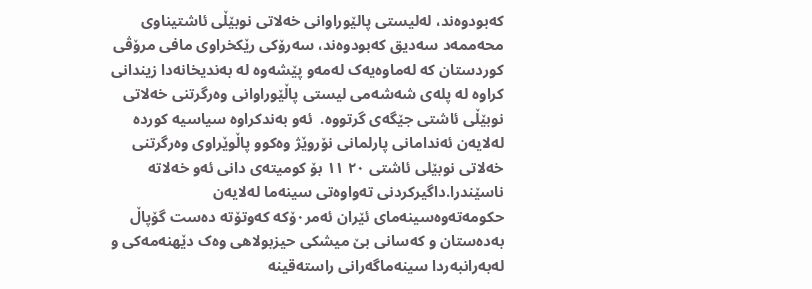که‌‌‌بودوه‌‌‌ند، له‌‌‌لیستی پالێوراوانی خه‌‌‌لاتى نوبێڵی ئاشتیناوی محه‌‌‌ممه‌‌‌د سه‌‌‌دیق که‌‌‌بودوه‌‌‌ند، سه‌‌‌رۆکی رێکخراوی مافی مرۆڤی کوردستان که‌‌‌ له‌‌‌ماوه‌‌‌یه‌‌‌ک له‌‌‌مه‌‌‌و پێشه‌‌‌وه‌‌‌ له‌‌‌ به‌‌‌ندیخانه‌‌‌دا زیندانى کراوه‌‌‌ له‌‌‌ پله‌‌‌ی شه‌‌‌شه‌‌‌می لیستی پاڵێوراوانی وه‌‌‌رگرتنی خه‌‌‌لاتى نوبێڵی ئاشتی جێگه‌‌‌ی گرتووه‌‌‌.  ئه‌‌‌و به‌‌‌ندکراوه‌‌‌ سیاسیه‌‌‌ کورده‌‌‌ له‌‌‌لایه‌‌‌ن ئه‌‌‌ندامانی پارلمانی نۆروێژ وه‌‌‌کوو پاڵوێراوى وه‌‌‌رگرتنی خه‌‌‌لاتى نوبێلی ئاشتی ٢٠ ١١ بۆ کومیته‌‌‌ی دانی ئه‌‌‌و خه‌‌‌لاته‌‌‌ ناسێندرا.داگیرکردنی ته‌‌‌واوه‌‌‌تی سینه‌‌‌ما له‌‌‌لایه‌‌‌ن حکومه‌‌‌ته‌‌‌وه‌‌‌سینه‌‌‌ماى ئێران ئه‌‌‌مر٠ۆکه‌‌‌ که‌‌‌وتۆته‌‌‌ ده‌‌‌ست گۆپاڵ به‌‌‌ده‌‌‌ستان و که‌‌‌سانى بێ میشکى حیزبولاهی وه‌‌‌ک دێهنه‌‌‌مه‌‌‌کی و له‌‌‌به‌‌‌رانبه‌‌‌ردا سینه‌‌‌ماگه‌‌‌رانی راسته‌‌‌قینه‌‌‌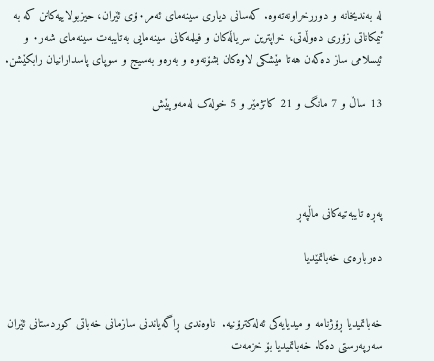له‌‌‌ به‌‌‌ندیخانه‌‌‌ و دوررخراونه‌‌‌ته‌‌‌وه‌‌‌. که‌‌‌سانى دیارى سینه‌‌‌مای ئه‌‌‌مر٠ۆی ئێران، حیزبولاییه‌‌‌کانن که‌‌‌ به‌‌‌ ئیمکاناتی زۆری ده‌‌‌وڵه‌‌‌تی، خراپترین سریاڵه‌‌‌کان و فیلمه‌‌‌کانی سینه‌‌‌مایی به‌‌‌تایبه‌‌‌ت سینه‌‌‌مای شه‌‌‌ر٠ و ئیسلامى ساز ده‌‌‌که‌‌‌ن هه‌‌‌تا مێشکی لاوه‌‌‌کان بشۆنه‌‌‌وه‌‌‌ و به‌‌‌ره‌‌‌و به‌‌‌سیج و سوپای پاسدارانیان رابکێشن.

13 ساڵ و 7 مانگ و 21 کاتژمێر و 5 خوله‌ک له‌مه‌وپێش‌




په‌ڕه‌ تایبه‌تیه‌کانی ماڵپه‌ڕ

ده‌رباره‌ی خه‌باتمێدیا


خه‌باتمیدیا ڕۆژنامه‌ و میدیایه‌کی ئه‌له‌کترۆنیه‌.  ناوه‌ندی ڕاگه‌یاندنی سازمانی خه‌باتی کوردستانی ئێران سەرپەرستی دەکا. خەباتمیدیا بۆ خزمەت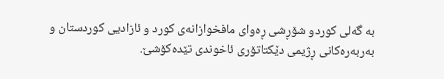بە گەلی کوردو شۆڕشی ڕەوای مافخوازانەی کورد و ئازادیی کوردستان و بەربەرەکانی ڕژیمی دێکتاتۆری ئاخوندی تێدەکۆشێ.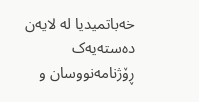خەباتمیدیا لە لایەن دەستەیەک ڕۆژنامه‌نووسان و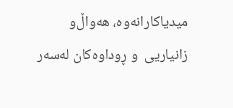میدیاکارانه‌وه‌، هه‌واڵ‌و زانیاریی  و ڕوداوه‌کان له‌سه‌ر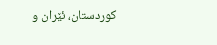کوردستان، ئێران و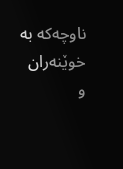ناوچه‌که‌ به‌ خوێنەران و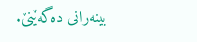بینەرانی دەگەێنێ.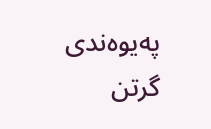په‌یوه‌ندی گرتن